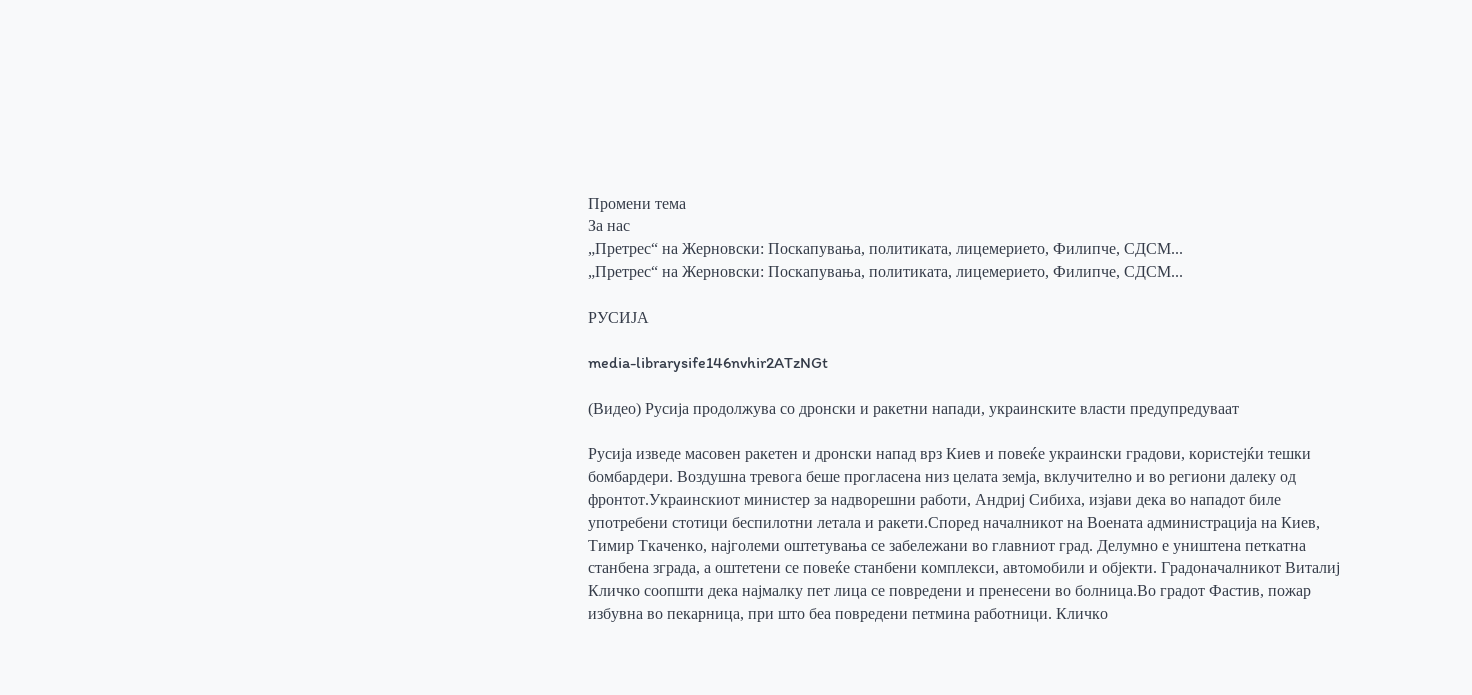Промени тема
За нас
„Претрес“ на Жерновски: Поскапувања, политиката, лицемерието, Филипче, СДСМ...
„Претрес“ на Жерновски: Поскапувања, политиката, лицемерието, Филипче, СДСМ...

РУСИЈА

media-librarysife146nvhir2ATzNGt

(Видео) Русија продолжува со дронски и ракетни напади, украинските власти предупредуваат

Русија изведе масовен ракетен и дронски напад врз Киев и повеќе украински градови, користејќи тешки бомбардери. Воздушна тревога беше прогласена низ целата земја, вклучително и во региони далеку од фронтот.Украинскиот министер за надворешни работи, Андриј Сибиха, изјави дека во нападот биле употребени стотици беспилотни летала и ракети.Според началникот на Воената администрација на Киев, Тимир Ткаченко, најголеми оштетувања се забележани во главниот град. Делумно е уништена петкатна станбена зграда, а оштетени се повеќе станбени комплекси, автомобили и објекти. Градоначалникот Виталиј Кличко соопшти дека најмалку пет лица се повредени и пренесени во болница.Во градот Фастив, пожар избувна во пекарница, при што беа повредени петмина работници. Кличко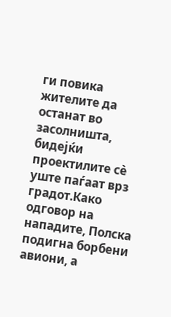ги повика жителите да останат во засолништа, бидејќи проектилите сè уште паѓаат врз градот.Како одговор на нападите, Полска подигна борбени авиони, а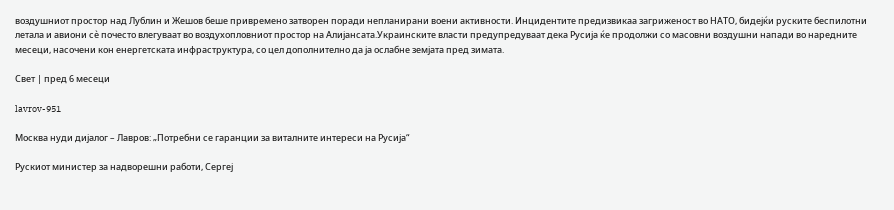воздушниот простор над Лублин и Жешов беше привремено затворен поради непланирани воени активности. Инцидентите предизвикаа загриженост во НАТО, бидејќи руските беспилотни летала и авиони сè почесто влегуваат во воздухопловниот простор на Алијансата.Украинските власти предупредуваат дека Русија ќе продолжи со масовни воздушни напади во наредните месеци, насочени кон енергетската инфраструктура, со цел дополнително да ја ослабне земјата пред зимата.

Свет | пред 6 месеци

lavrov-951

Москва нуди дијалог – Лавров: „Потребни се гаранции за виталните интереси на Русија“

Рускиот министер за надворешни работи, Сергеј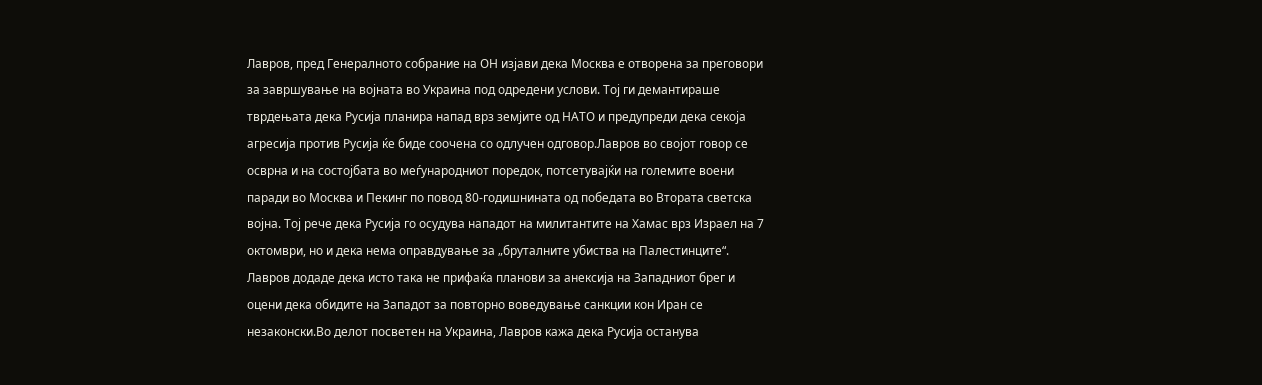Лавров, пред Генералното собрание на ОН изјави дека Москва е отворена за преговори за завршување на војната во Украина под одредени услови. Тој ги демантираше тврдењата дека Русија планира напад врз земјите од НАТО и предупреди дека секоја агресија против Русија ќе биде соочена со одлучен одговор.Лавров во својот говор се осврна и на состојбата во меѓународниот поредок, потсетувајќи на големите воени паради во Москва и Пекинг по повод 80-годишнината од победата во Втората светска војна. Тој рече дека Русија го осудува нападот на милитантите на Хамас врз Израел на 7 октомври, но и дека нема оправдување за „бруталните убиства на Палестинците“. Лавров додаде дека исто така не прифаќа планови за анексија на Западниот брег и оцени дека обидите на Западот за повторно воведување санкции кон Иран се незаконски.Во делот посветен на Украина, Лавров кажа дека Русија останува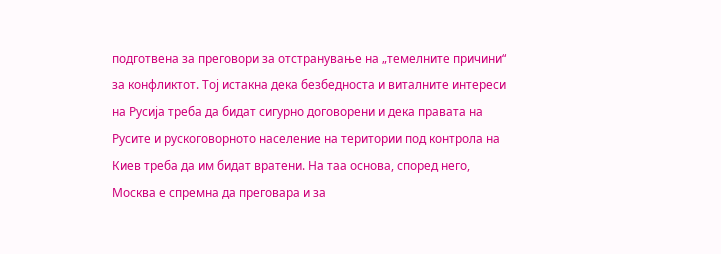подготвена за преговори за отстранување на „темелните причини“ за конфликтот. Тој истакна дека безбедноста и виталните интереси на Русија треба да бидат сигурно договорени и дека правата на Русите и рускоговорното население на територии под контрола на Киев треба да им бидат вратени. На таа основа, според него, Москва е спремна да преговара и за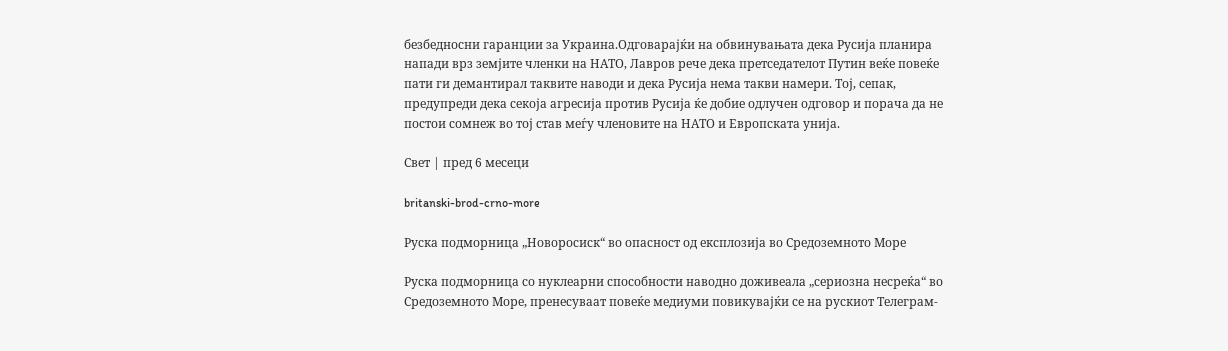безбедносни гаранции за Украина.Одговарајќи на обвинувањата дека Русија планира напади врз земјите членки на НАТО, Лавров рече дека претседателот Путин веќе повеќе пати ги демантирал таквите наводи и дека Русија нема такви намери. Тој, сепак, предупреди дека секоја агресија против Русија ќе добие одлучен одговор и порача да не постои сомнеж во тој став меѓу членовите на НАТО и Европската унија.

Свет | пред 6 месеци

britanski-brod-crno-more

Руска подморница „Новоросиск“ во опасност од експлозија во Средоземното Море

Руска подморница со нуклеарни способности наводно доживеала „сериозна несреќа“ во Средоземното Море, пренесуваат повеќе медиуми повикувајќи се на рускиот Телеграм-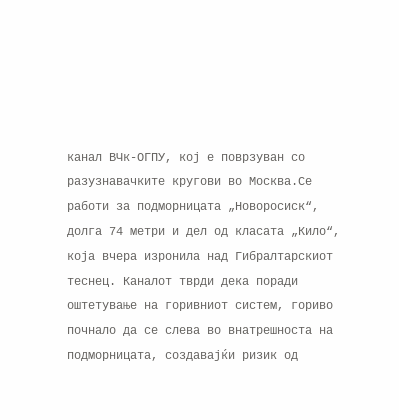канал ВЧк-ОГПУ, кој е поврзуван со разузнавачките кругови во Москва.Се работи за подморницата „Новоросиск“, долга 74 метри и дел од класата „Кило“, која вчера изронила над Гибралтарскиот теснец. Каналот тврди дека поради оштетување на горивниот систем, гориво почнало да се слева во внатрешноста на подморницата, создавајќи ризик од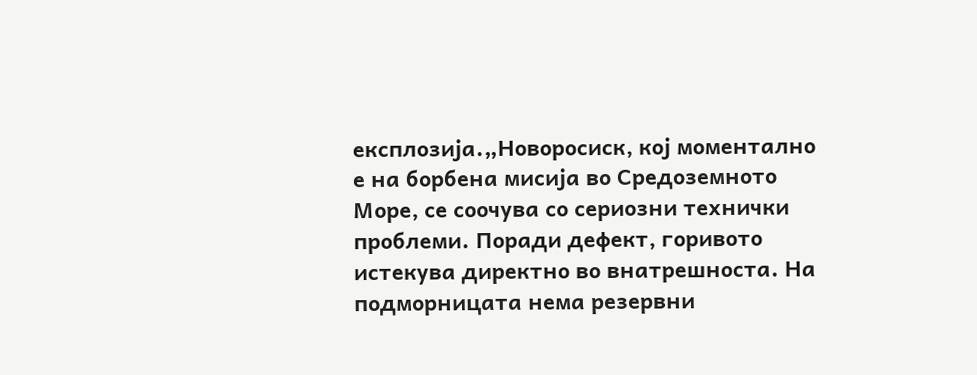експлозија.„Новоросиск, кој моментално е на борбена мисија во Средоземното Море, се соочува со сериозни технички проблеми. Поради дефект, горивото истекува директно во внатрешноста. На подморницата нема резервни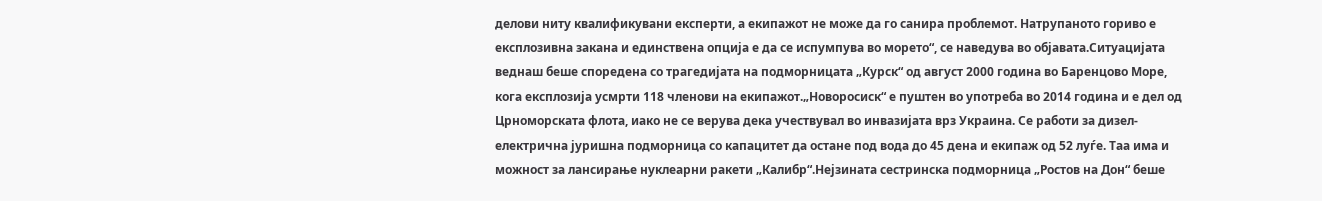делови ниту квалификувани експерти, а екипажот не може да го санира проблемот. Натрупаното гориво е експлозивна закана и единствена опција е да се испумпува во морето“, се наведува во објавата.Ситуацијата веднаш беше споредена со трагедијата на подморницата „Курск“ од август 2000 година во Баренцово Море, кога експлозија усмрти 118 членови на екипажот.„Новоросиск“ е пуштен во употреба во 2014 година и е дел од Црноморската флота, иако не се верува дека учествувал во инвазијата врз Украина. Се работи за дизел-електрична јуришна подморница со капацитет да остане под вода до 45 дена и екипаж од 52 луѓе. Таа има и можност за лансирање нуклеарни ракети „Калибр“.Нејзината сестринска подморница „Ростов на Дон“ беше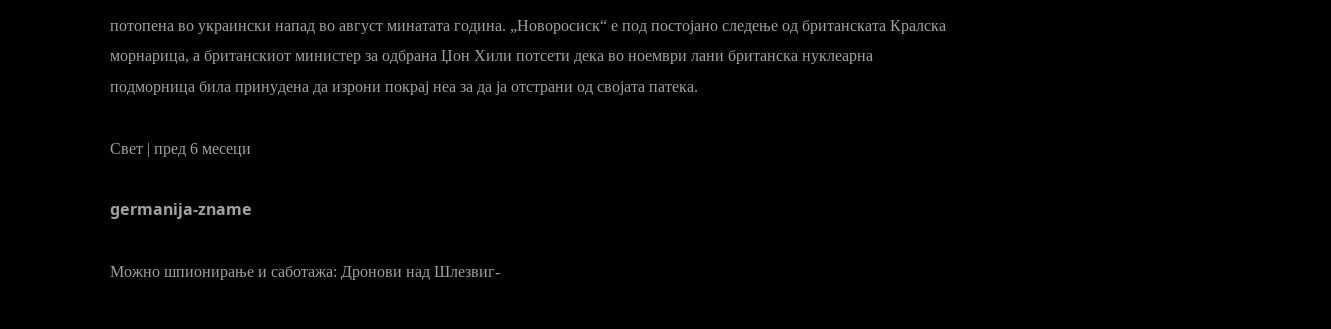потопена во украински напад во август минатата година. „Новоросиск“ е под постојано следење од британската Кралска морнарица, а британскиот министер за одбрана Џон Хили потсети дека во ноември лани британска нуклеарна подморница била принудена да изрони покрај неа за да ја отстрани од својата патека.

Свет | пред 6 месеци

germanija-zname

Можно шпионирање и саботажа: Дронови над Шлезвиг-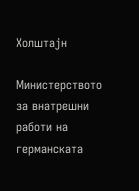Холштајн

Министерството за внатрешни работи на германската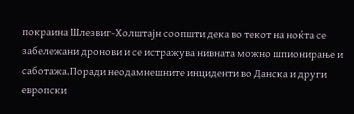покраина Шлезвиг-Холштајн соопшти дека во текот на ноќта се забележани дронови и се истражува нивната можно шпионирање и саботажа.Поради неодамнешните инциденти во Данска и други европски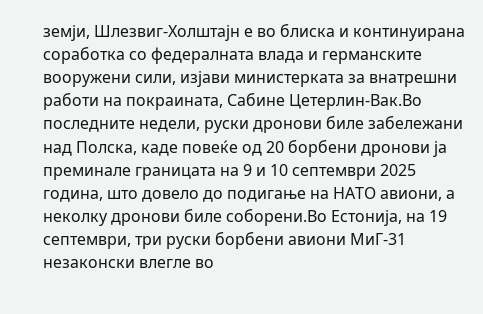земји, Шлезвиг-Холштајн е во блиска и континуирана соработка со федералната влада и германските вооружени сили, изјави министерката за внатрешни работи на покраината, Сабине Цетерлин-Вак.Во последните недели, руски дронови биле забележани над Полска, каде повеќе од 20 борбени дронови ја преминале границата на 9 и 10 септември 2025 година, што довело до подигање на НАТО авиони, а неколку дронови биле соборени.Во Естонија, на 19 септември, три руски борбени авиони МиГ-31 незаконски влегле во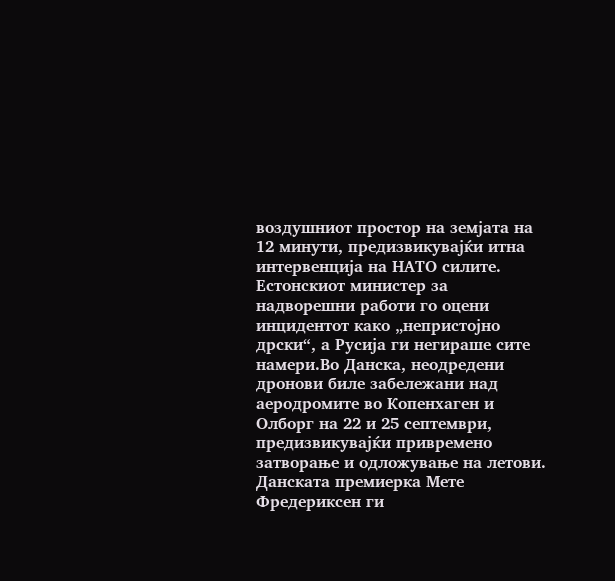воздушниот простор на земјата на 12 минути, предизвикувајќи итна интервенција на НАТО силите. Естонскиот министер за надворешни работи го оцени инцидентот како „непристојно дрски“, а Русија ги негираше сите намери.Во Данска, неодредени дронови биле забележани над аеродромите во Копенхаген и Олборг на 22 и 25 септември, предизвикувајќи привремено затворање и одложување на летови. Данската премиерка Мете Фредериксен ги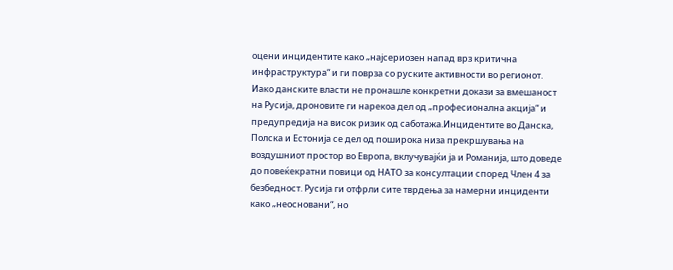оцени инцидентите како „најсериозен напад врз критична инфраструктура“ и ги поврза со руските активности во регионот. Иако данските власти не пронашле конкретни докази за вмешаност на Русија, дроновите ги нарекоа дел од „професионална акција“ и предупредија на висок ризик од саботажа.Инцидентите во Данска, Полска и Естонија се дел од поширока низа прекршувања на воздушниот простор во Европа, вклучувајќи ја и Романија, што доведе до повеќекратни повици од НАТО за консултации според Член 4 за безбедност. Русија ги отфрли сите тврдења за намерни инциденти како „неосновани“, но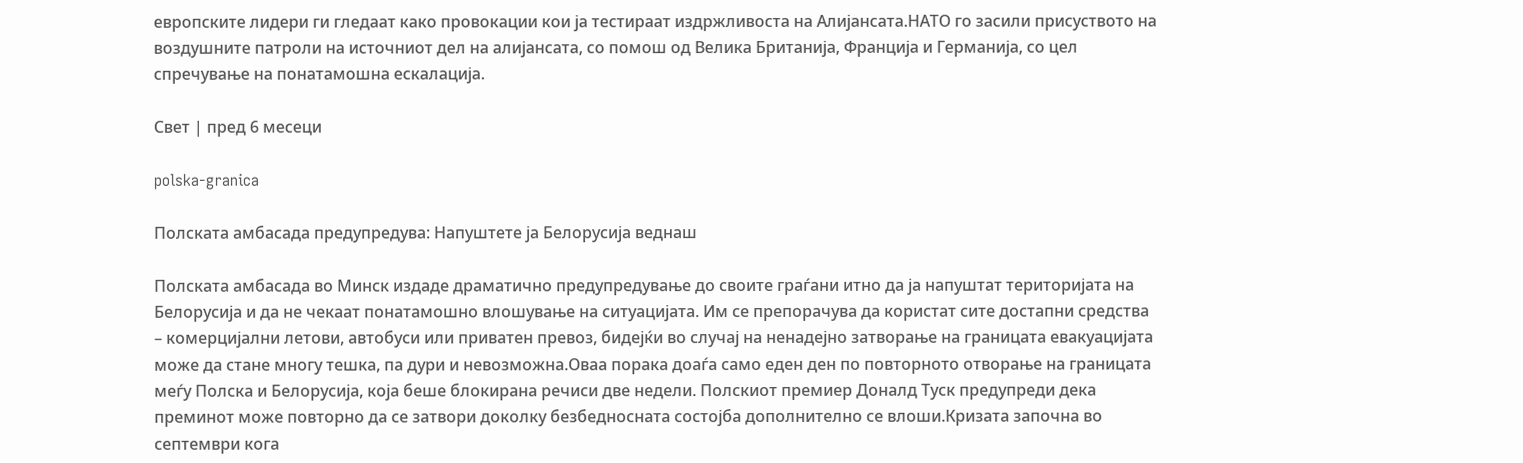европските лидери ги гледаат како провокации кои ја тестираат издржливоста на Алијансата.НАТО го засили присуството на воздушните патроли на источниот дел на алијансата, со помош од Велика Британија, Франција и Германија, со цел спречување на понатамошна ескалација.

Свет | пред 6 месеци

polska-granica

Полската амбасада предупредува: Напуштете ја Белорусија веднаш

Полската амбасада во Минск издаде драматично предупредување до своите граѓани итно да ја напуштат територијата на Белорусија и да не чекаат понатамошно влошување на ситуацијата. Им се препорачува да користат сите достапни средства – комерцијални летови, автобуси или приватен превоз, бидејќи во случај на ненадејно затворање на границата евакуацијата може да стане многу тешка, па дури и невозможна.Оваа порака доаѓа само еден ден по повторното отворање на границата меѓу Полска и Белорусија, која беше блокирана речиси две недели. Полскиот премиер Доналд Туск предупреди дека преминот може повторно да се затвори доколку безбедносната состојба дополнително се влоши.Кризата започна во септември кога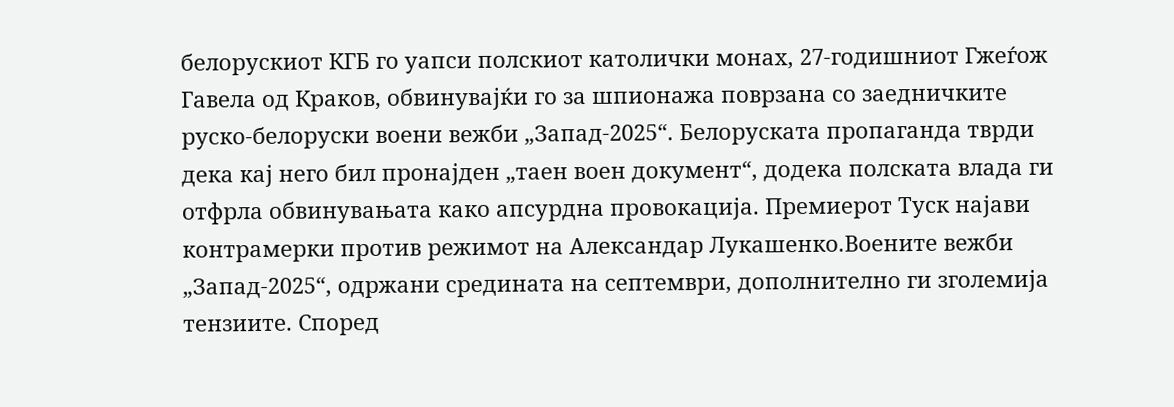белорускиот КГБ го уапси полскиот католички монах, 27-годишниот Гжеѓож Гавела од Краков, обвинувајќи го за шпионажа поврзана со заедничките руско-белоруски воени вежби „Запад-2025“. Белоруската пропаганда тврди дека кај него бил пронајден „таен воен документ“, додека полската влада ги отфрла обвинувањата како апсурдна провокација. Премиерот Туск најави контрамерки против режимот на Александар Лукашенко.Воените вежби „Запад-2025“, одржани средината на септември, дополнително ги зголемија тензиите. Според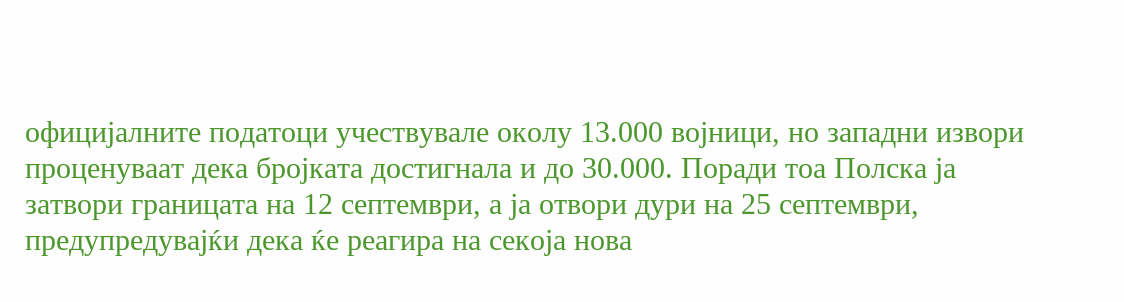официјалните податоци учествувале околу 13.000 војници, но западни извори проценуваат дека бројката достигнала и до 30.000. Поради тоа Полска ја затвори границата на 12 септември, а ја отвори дури на 25 септември, предупредувајќи дека ќе реагира на секоја нова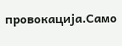провокација.Само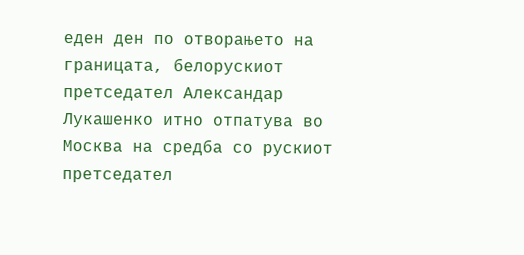еден ден по отворањето на границата, белорускиот претседател Александар Лукашенко итно отпатува во Москва на средба со рускиот претседател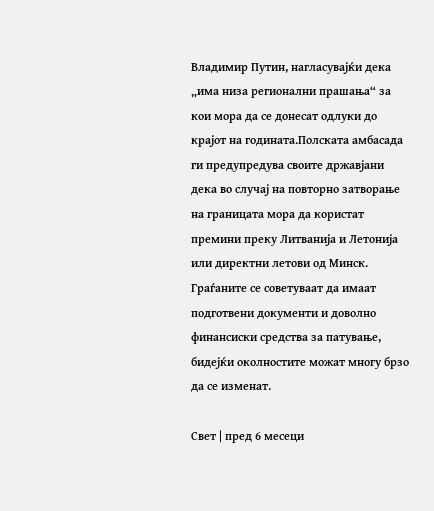Владимир Путин, нагласувајќи дека „има низа регионални прашања“ за кои мора да се донесат одлуки до крајот на годината.Полската амбасада ги предупредува своите државјани дека во случај на повторно затворање на границата мора да користат премини преку Литванија и Летонија или директни летови од Минск. Граѓаните се советуваат да имаат подготвени документи и доволно финансиски средства за патување, бидејќи околностите можат многу брзо да се изменат.

Свет | пред 6 месеци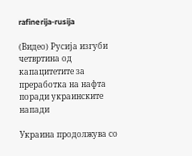rafinerija-rusija

(Видео) Русија изгуби четвртина од капацитетите за преработка на нафта поради украинските напади

Украина продолжува со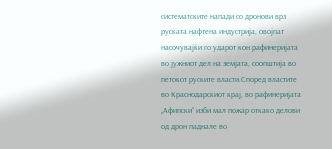систематските напади со дронови врз руската нафтена индустрија, овојпат насочувајќи го ударот кон рафинеријата во јужниот дел на земјата, соопштија во петокот руските власти.Според властите во Краснодарскиот крај, во рафинеријата „Афипски“ изби мал пожар откако делови од дрон паднале во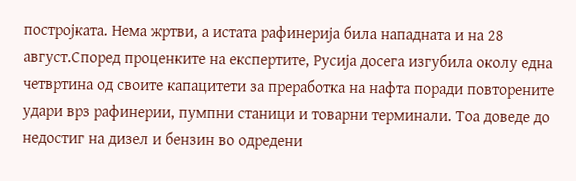постројката. Нема жртви, а истата рафинерија била нападната и на 28 август.Според проценките на експертите, Русија досега изгубила околу една четвртина од своите капацитети за преработка на нафта поради повторените удари врз рафинерии, пумпни станици и товарни терминали. Тоа доведе до недостиг на дизел и бензин во одредени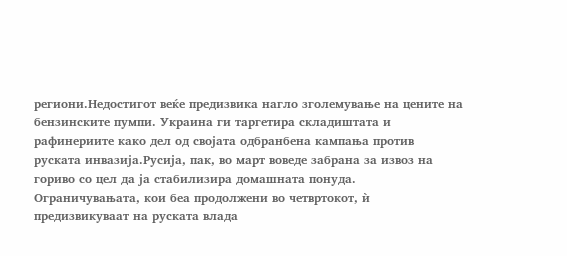региони.Недостигот веќе предизвика нагло зголемување на цените на бензинските пумпи. Украина ги таргетира складиштата и рафинериите како дел од својата одбранбена кампања против руската инвазија.Русија, пак, во март воведе забрана за извоз на гориво со цел да ја стабилизира домашната понуда. Ограничувањата, кои беа продолжени во четвртокот, ѝ предизвикуваат на руската влада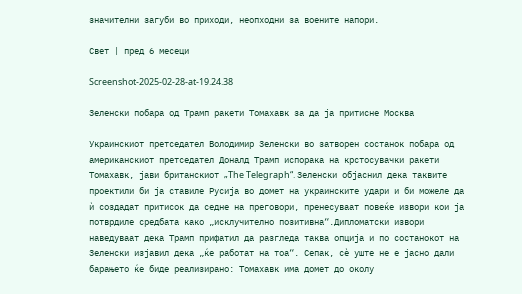значителни загуби во приходи, неопходни за воените напори.

Свет | пред 6 месеци

Screenshot-2025-02-28-at-19.24.38

Зеленски побара од Трамп ракети Томахавк за да ја притисне Москва

Украинскиот претседател Володимир Зеленски во затворен состанок побара од американскиот претседател Доналд Трамп испорака на крстосувачки ракети Томахавк, јави британскиот „The Telegraph“. Зеленски објаснил дека таквите проектили би ја ставиле Русија во домет на украинските удари и би можеле да ѝ создадат притисок да седне на преговори, пренесуваат повеќе извори кои ја потврдиле средбата како „исклучително позитивна“.Дипломатски извори наведуваат дека Трамп прифатил да разгледа таква опција и по состанокот на Зеленски изјавил дека „ќе работат на тоа“. Сепак, сè уште не е јасно дали барањето ќе биде реализирано: Томахавк има домет до околу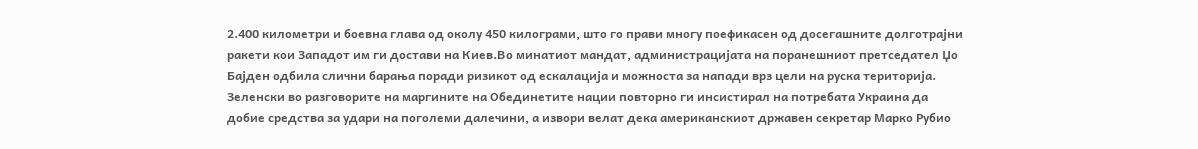2.400 километри и боевна глава од околу 450 килограми, што го прави многу поефикасен од досегашните долготрајни ракети кои Западот им ги достави на Киев.Во минатиот мандат, администрацијата на поранешниот претседател Џо Бајден одбила слични барања поради ризикот од ескалација и можноста за напади врз цели на руска територија. Зеленски во разговорите на маргините на Обединетите нации повторно ги инсистирал на потребата Украина да добие средства за удари на поголеми далечини, а извори велат дека американскиот државен секретар Марко Рубио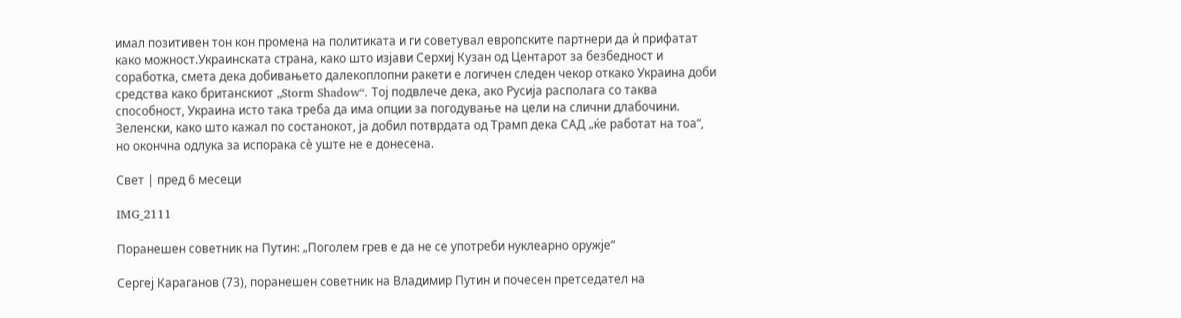имал позитивен тон кон промена на политиката и ги советувал европските партнери да ѝ прифатат како можност.Украинската страна, како што изјави Серхиј Кузан од Центарот за безбедност и соработка, смета дека добивањето далекоплопни ракети е логичен следен чекор откако Украина доби средства како британскиот „Storm Shadow“. Тој подвлече дека, ако Русија располага со таква способност, Украина исто така треба да има опции за погодување на цели на слични длабочини. Зеленски, како што кажал по состанокот, ја добил потврдата од Трамп дека САД „ќе работат на тоа“, но окончна одлука за испорака сè уште не е донесена.

Свет | пред 6 месеци

IMG_2111

Поранешен советник на Путин: „Поголем грев е да не се употреби нуклеарно оружје“

Сергеј Караганов (73), поранешен советник на Владимир Путин и почесен претседател на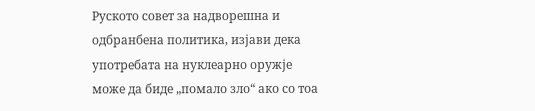Руското совет за надворешна и одбранбена политика, изјави дека употребата на нуклеарно оружје може да биде „помало зло“ ако со тоа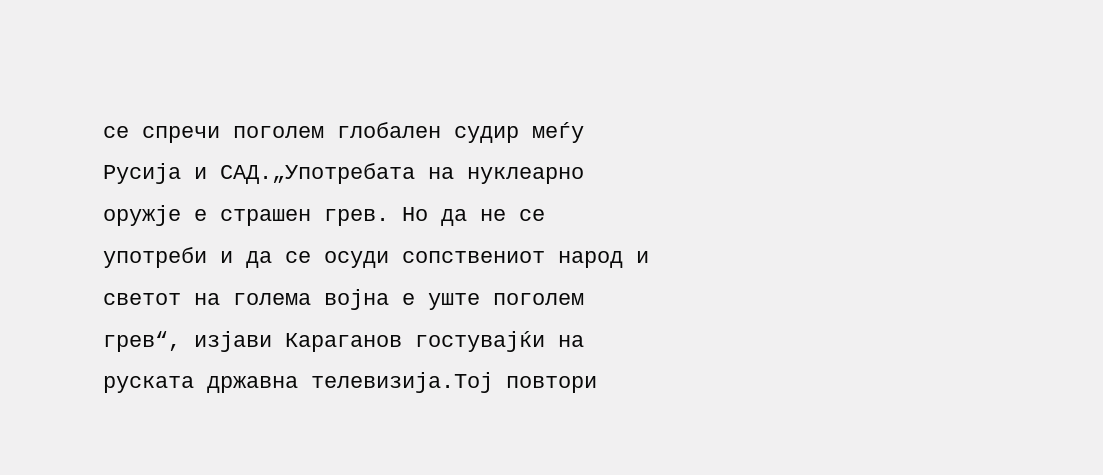се спречи поголем глобален судир меѓу Русија и САД.„Употребата на нуклеарно оружје е страшен грев. Но да не се употреби и да се осуди сопствениот народ и светот на голема војна е уште поголем грев“, изјави Караганов гостувајќи на руската државна телевизија.Тој повтори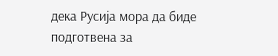дека Русија мора да биде подготвена за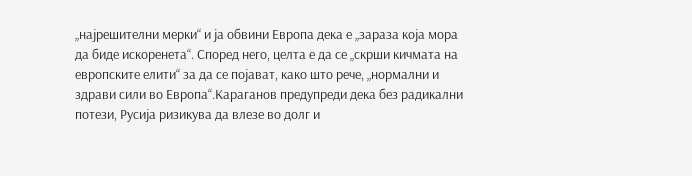„најрешителни мерки“ и ја обвини Европа дека е „зараза која мора да биде искоренета“. Според него, целта е да се „скрши кичмата на европските елити“ за да се појават, како што рече, „нормални и здрави сили во Европа“.Караганов предупреди дека без радикални потези, Русија ризикува да влезе во долг и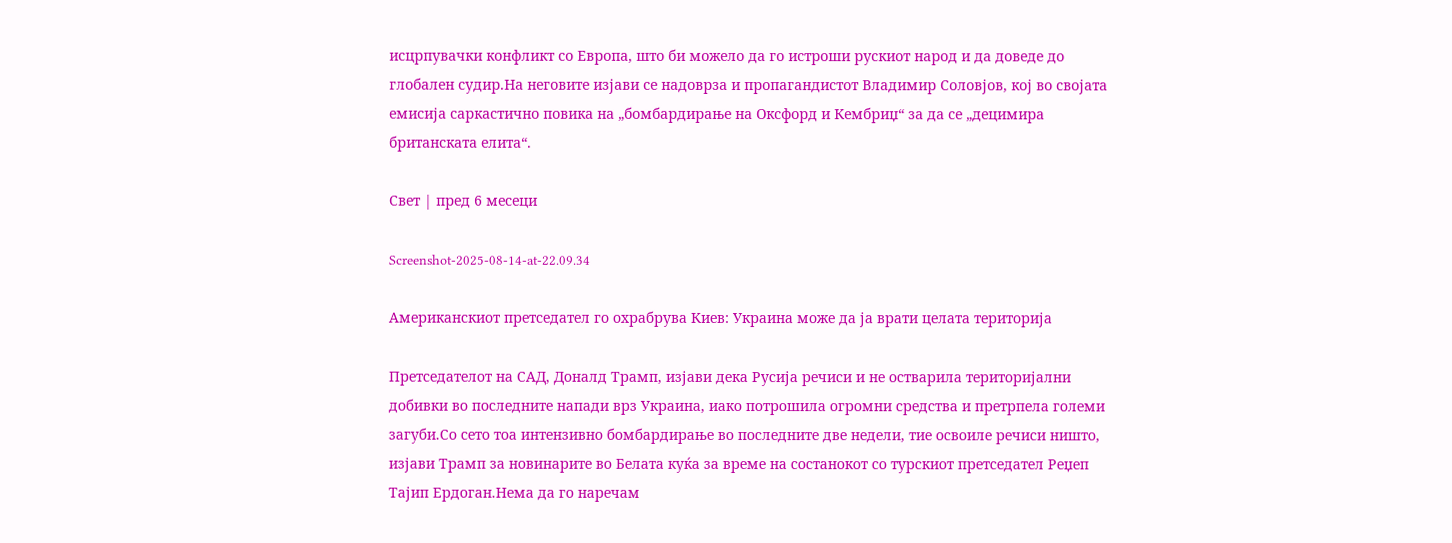исцрпувачки конфликт со Европа, што би можело да го истроши рускиот народ и да доведе до глобален судир.На неговите изјави се надоврза и пропагандистот Владимир Соловјов, кој во својата емисија саркастично повика на „бомбардирање на Оксфорд и Кембриџ“ за да се „децимира британската елита“.

Свет | пред 6 месеци

Screenshot-2025-08-14-at-22.09.34

Американскиот претседател го охрабрува Киев: Украина може да ја врати целата територија

Претседателот на САД, Доналд Трамп, изјави дека Русија речиси и не остварила територијални добивки во последните напади врз Украина, иако потрошила огромни средства и претрпела големи загуби.Со сето тоа интензивно бомбардирање во последните две недели, тие освоиле речиси ништо, изјави Трамп за новинарите во Белата куќа за време на состанокот со турскиот претседател Реџеп Тајип Ердоган.Нема да го наречам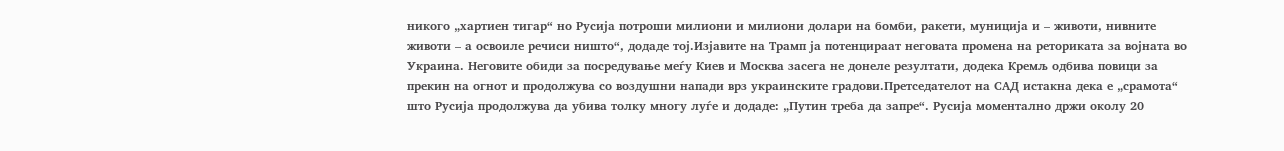никого „хартиен тигар“ но Русија потроши милиони и милиони долари на бомби, ракети, муниција и – животи, нивните животи – а освоиле речиси ништо“, додаде тој.Изјавите на Трамп ја потенцираат неговата промена на реториката за војната во Украина. Неговите обиди за посредување меѓу Киев и Москва засега не донеле резултати, додека Кремљ одбива повици за прекин на огнот и продолжува со воздушни напади врз украинските градови.Претседателот на САД истакна дека е „срамота“ што Русија продолжува да убива толку многу луѓе и додаде: „Путин треба да запре“. Русија моментално држи околу 20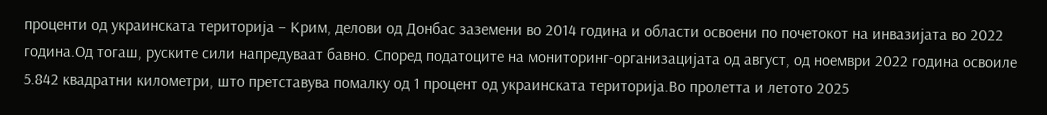проценти од украинската територија – Крим, делови од Донбас заземени во 2014 година и области освоени по почетокот на инвазијата во 2022 година.Од тогаш, руските сили напредуваат бавно. Според податоците на мониторинг-организацијата од август, од ноември 2022 година освоиле 5.842 квадратни километри, што претставува помалку од 1 процент од украинската територија.Во пролетта и летото 2025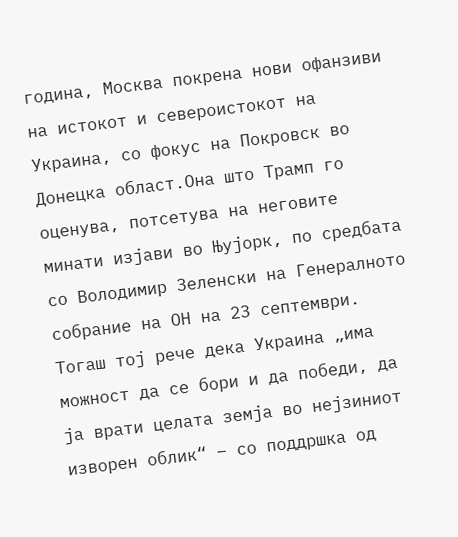година, Москва покрена нови офанзиви на истокот и североистокот на Украина, со фокус на Покровск во Донецка област.Она што Трамп го оценува, потсетува на неговите минати изјави во Њујорк, по средбата со Володимир Зеленски на Генералното собрание на ОН на 23 септември. Тогаш тој рече дека Украина „има можност да се бори и да победи, да ја врати целата земја во нејзиниот изворен облик“ – со поддршка од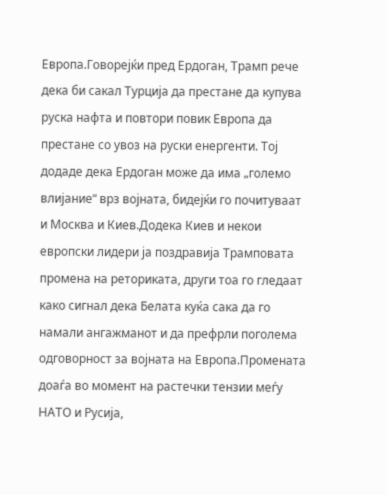Европа.Говорејќи пред Ердоган, Трамп рече дека би сакал Турција да престане да купува руска нафта и повтори повик Европа да престане со увоз на руски енергенти. Тој додаде дека Ердоган може да има „големо влијание“ врз војната, бидејќи го почитуваат и Москва и Киев.Додека Киев и некои европски лидери ја поздравија Трамповата промена на реториката, други тоа го гледаат како сигнал дека Белата куќа сака да го намали ангажманот и да префрли поголема одговорност за војната на Европа.Промената доаѓа во момент на растечки тензии меѓу НАТО и Русија,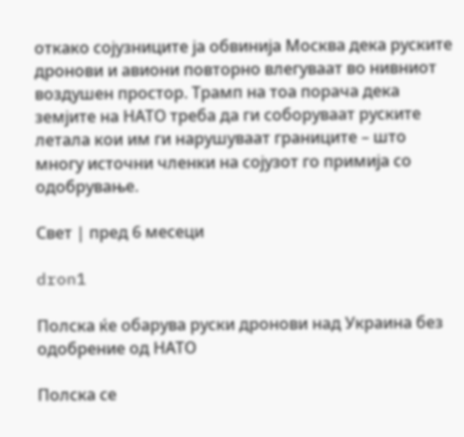откако сојузниците ја обвинија Москва дека руските дронови и авиони повторно влегуваат во нивниот воздушен простор. Трамп на тоа порача дека земјите на НАТО треба да ги соборуваат руските летала кои им ги нарушуваат границите – што многу источни членки на сојузот го примија со одобрување.

Свет | пред 6 месеци

dron1

Полска ќе обарува руски дронови над Украина без одобрение од НАТО

Полска се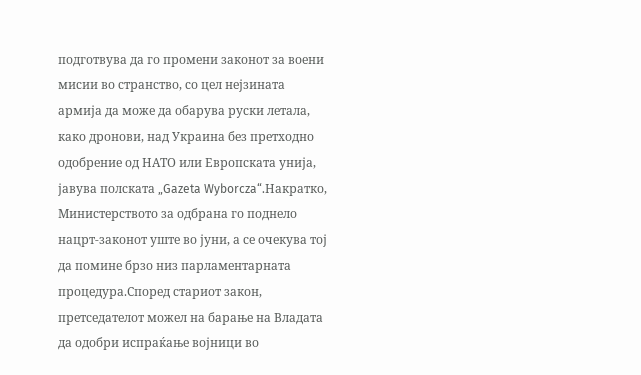подготвува да го промени законот за воени мисии во странство, со цел нејзината армија да може да обарува руски летала, како дронови, над Украина без претходно одобрение од НАТО или Европската унија, јавува полската „Gazeta Wyborcza“.Накратко, Министерството за одбрана го поднело нацрт-законот уште во јуни, а се очекува тој да помине брзо низ парламентарната процедура.Според стариот закон, претседателот можел на барање на Владата да одобри испраќање војници во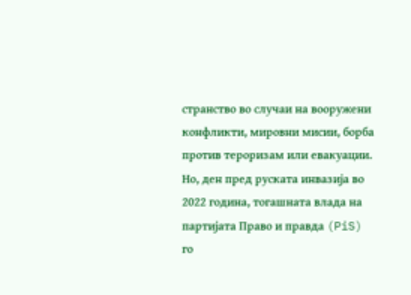странство во случаи на вооружени конфликти, мировни мисии, борба против тероризам или евакуации. Но, ден пред руската инвазија во 2022 година, тогашната влада на партијата Право и правда (PiS) го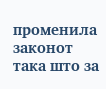променила законот така што за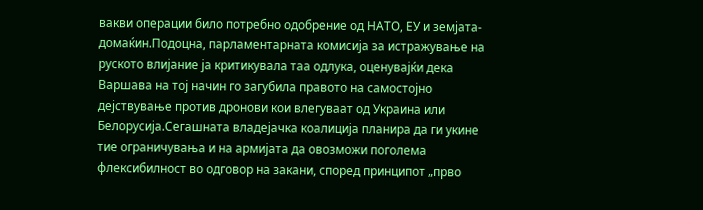вакви операции било потребно одобрение од НАТО, ЕУ и земјата-домаќин.Подоцна, парламентарната комисија за истражување на руското влијание ја критикувала таа одлука, оценувајќи дека Варшава на тој начин го загубила правото на самостојно дејствување против дронови кои влегуваат од Украина или Белорусија.Сегашната владејачка коалиција планира да ги укине тие ограничувања и на армијата да овозможи поголема флексибилност во одговор на закани, според принципот „прво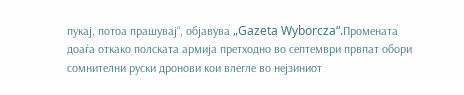пукај, потоа прашувај“, објавува „Gazeta Wyborcza“.Промената доаѓа откако полската армија претходно во септември првпат обори сомнителни руски дронови кои влегле во нејзиниот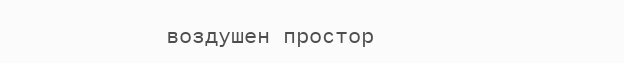воздушен простор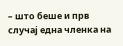– што беше и прв случај една членка на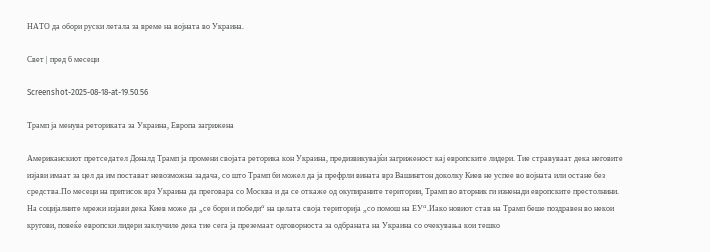НАТО да обори руски летала за време на војната во Украина.

Свет | пред 6 месеци

Screenshot-2025-08-18-at-19.50.56

Трамп ја менува реториката за Украина, Европа загрижена

Американскиот претседател Доналд Трамп ја промени својата реторика кон Украина, предизвикувајќи загриженост кај европските лидери. Тие стравуваат дека неговите изјави имаат за цел да им постават невозможна задача, со што Трамп би можел да ја префрли вината врз Вашингтон доколку Киев не успее во војната или остане без средства.По месеци на притисок врз Украина да преговара со Москва и да се откаже од окупираните територии, Трамп во вторник ги изненади европските престолнини. На социјалните мрежи изјави дека Киев може да „се бори и победи“ на целата своја територија „со помош на ЕУ“.Иако новиот став на Трамп беше поздравен во некои кругови, повеќе европски лидери заклучиле дека тие сега ја преземаат одговорноста за одбраната на Украина со очекувања кои тешко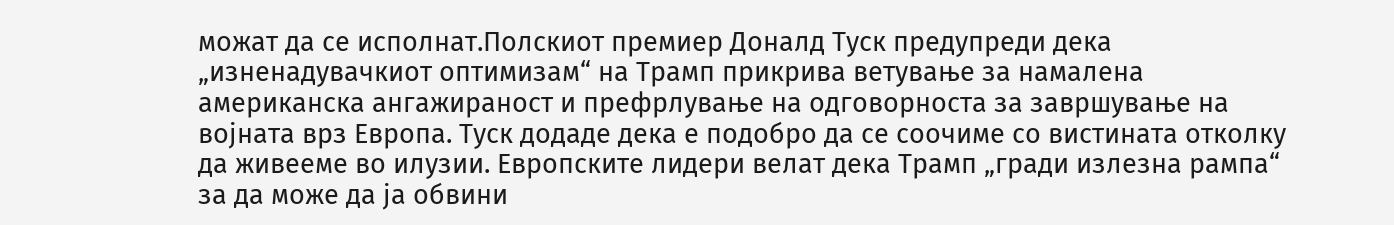можат да се исполнат.Полскиот премиер Доналд Туск предупреди дека „изненадувачкиот оптимизам“ на Трамп прикрива ветување за намалена американска ангажираност и префрлување на одговорноста за завршување на војната врз Европа. Туск додаде дека е подобро да се соочиме со вистината отколку да живееме во илузии. Европските лидери велат дека Трамп „гради излезна рампа“ за да може да ја обвини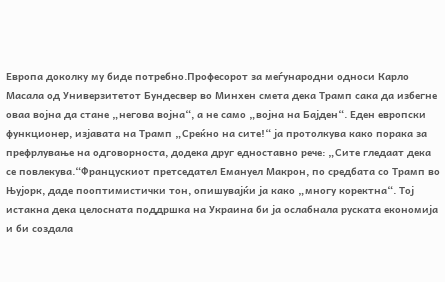Европа доколку му биде потребно.Професорот за меѓународни односи Карло Масала од Универзитетот Бундесвер во Минхен смета дека Трамп сака да избегне оваа војна да стане „негова војна“, а не само „војна на Бајден“. Еден европски функционер, изјавата на Трамп „Среќно на сите!“ ја протолкува како порака за префрлување на одговорноста, додека друг едноставно рече: „Сите гледаат дека се повлекува.“Францускиот претседател Емануел Макрон, по средбата со Трамп во Њујорк, даде пооптимистички тон, опишувајќи ја како „многу коректна“. Тој истакна дека целосната поддршка на Украина би ја ослабнала руската економија и би создала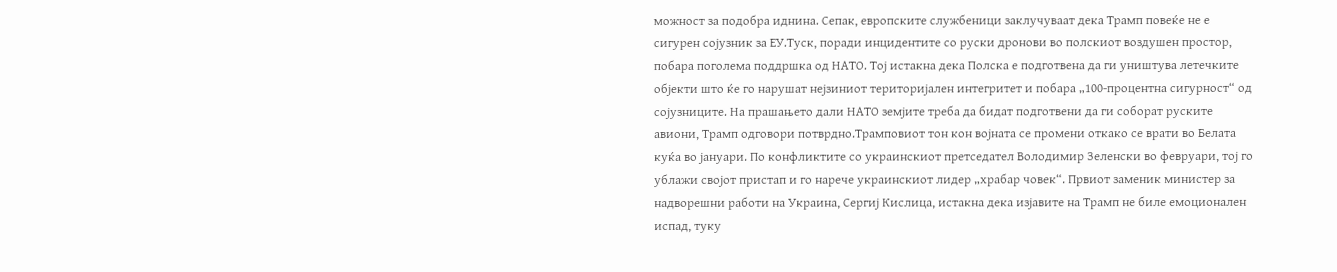можност за подобра иднина. Сепак, европските службеници заклучуваат дека Трамп повеќе не е сигурен сојузник за ЕУ.Туск, поради инцидентите со руски дронови во полскиот воздушен простор, побара поголема поддршка од НАТО. Тој истакна дека Полска е подготвена да ги уништува летечките објекти што ќе го нарушат нејзиниот територијален интегритет и побара „100-процентна сигурност“ од сојузниците. На прашањето дали НАТО земјите треба да бидат подготвени да ги соборат руските авиони, Трамп одговори потврдно.Трамповиот тон кон војната се промени откако се врати во Белата куќа во јануари. По конфликтите со украинскиот претседател Володимир Зеленски во февруари, тој го ублажи својот пристап и го нарече украинскиот лидер „храбар човек“. Првиот заменик министер за надворешни работи на Украина, Сергиј Кислица, истакна дека изјавите на Трамп не биле емоционален испад, туку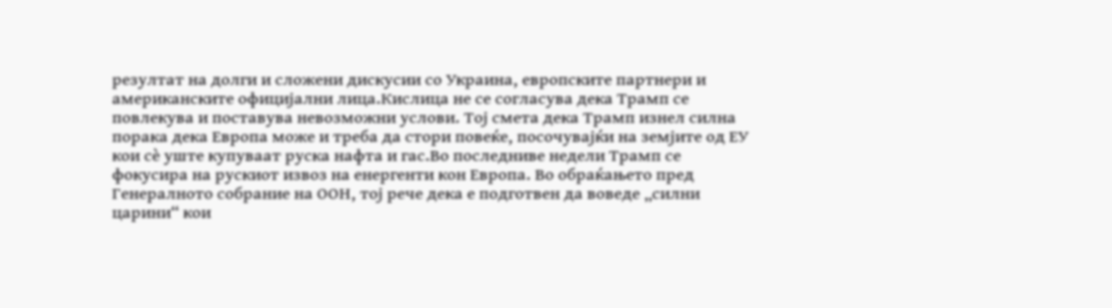резултат на долги и сложени дискусии со Украина, европските партнери и американските официјални лица.Кислица не се согласува дека Трамп се повлекува и поставува невозможни услови. Тој смета дека Трамп изнел силна порака дека Европа може и треба да стори повеќе, посочувајќи на земјите од ЕУ кои сè уште купуваат руска нафта и гас.Во последниве недели Трамп се фокусира на рускиот извоз на енергенти кон Европа. Во обраќањето пред Генералното собрание на ООН, тој рече дека е подготвен да воведе „силни царини“ кои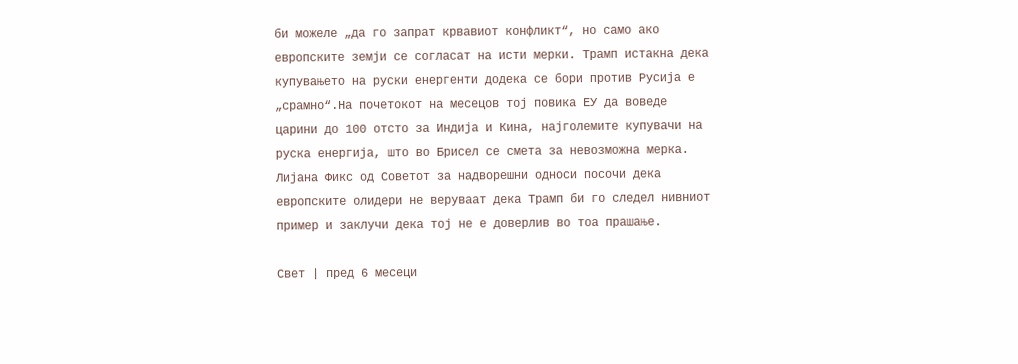би можеле „да го запрат крвавиот конфликт“, но само ако европските земји се согласат на исти мерки. Трамп истакна дека купувањето на руски енергенти додека се бори против Русија е „срамно“.На почетокот на месецов тој повика ЕУ да воведе царини до 100 отсто за Индија и Кина, најголемите купувачи на руска енергија, што во Брисел се смета за невозможна мерка. Лијана Фикс од Советот за надворешни односи посочи дека европските олидери не веруваат дека Трамп би го следел нивниот пример и заклучи дека тој не е доверлив во тоа прашање.

Свет | пред 6 месеци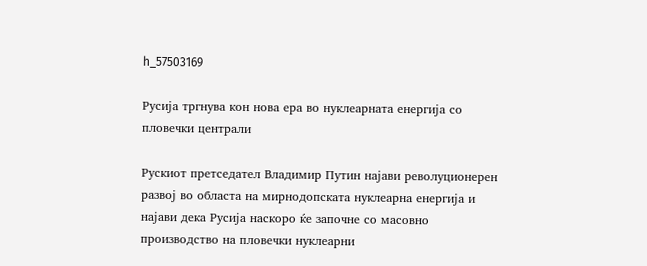h_57503169

Русија тргнува кон нова ера во нуклеарната енергија со пловечки централи

Рускиот претседател Владимир Путин најави револуционерен развој во областа на мирнодопската нуклеарна енергија и најави дека Русија наскоро ќе започне со масовно производство на пловечки нуклеарни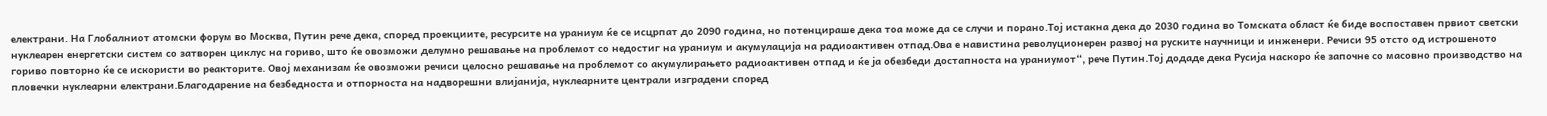електрани. На Глобалниот атомски форум во Москва, Путин рече дека, според проекциите, ресурсите на ураниум ќе се исцрпат до 2090 година, но потенцираше дека тоа може да се случи и порано.Тој истакна дека до 2030 година во Томската област ќе биде воспоставен првиот светски нуклеарен енергетски систем со затворен циклус на гориво, што ќе овозможи делумно решавање на проблемот со недостиг на ураниум и акумулација на радиоактивен отпад.Ова е навистина револуционерен развој на руските научници и инженери. Речиси 95 отсто од истрошеното гориво повторно ќе се искористи во реакторите. Овој механизам ќе овозможи речиси целосно решавање на проблемот со акумулирањето радиоактивен отпад и ќе ја обезбеди достапноста на ураниумот“, рече Путин.Тој додаде дека Русија наскоро ќе започне со масовно производство на пловечки нуклеарни електрани.Благодарение на безбедноста и отпорноста на надворешни влијанија, нуклеарните централи изградени според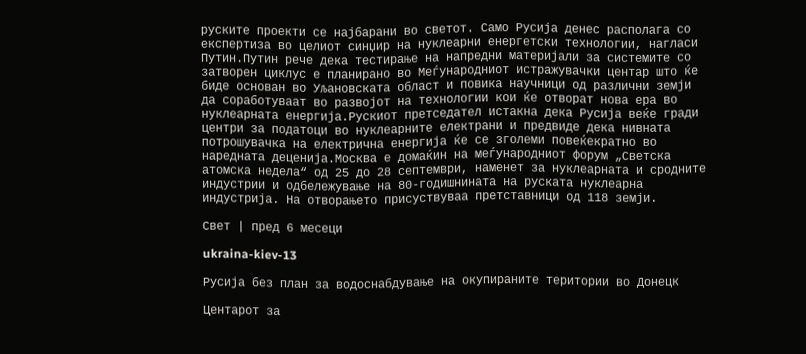руските проекти се најбарани во светот. Само Русија денес располага со експертиза во целиот синџир на нуклеарни енергетски технологии, нагласи Путин.Путин рече дека тестирање на напредни материјали за системите со затворен циклус е планирано во Меѓународниот истражувачки центар што ќе биде основан во Уљановската област и повика научници од различни земји да соработуваат во развојот на технологии кои ќе отворат нова ера во нуклеарната енергија.Рускиот претседател истакна дека Русија веќе гради центри за податоци во нуклеарните електрани и предвиде дека нивната потрошувачка на електрична енергија ќе се зголеми повеќекратно во наредната деценија.Москва е домаќин на меѓународниот форум „Светска атомска недела“ од 25 до 28 септември, наменет за нуклеарната и сродните индустрии и одбележување на 80-годишнината на руската нуклеарна индустрија. На отворањето присуствуваа претставници од 118 земји.

Свет | пред 6 месеци

ukraina-kiev-13

Русија без план за водоснабдување на окупираните територии во Донецк

Центарот за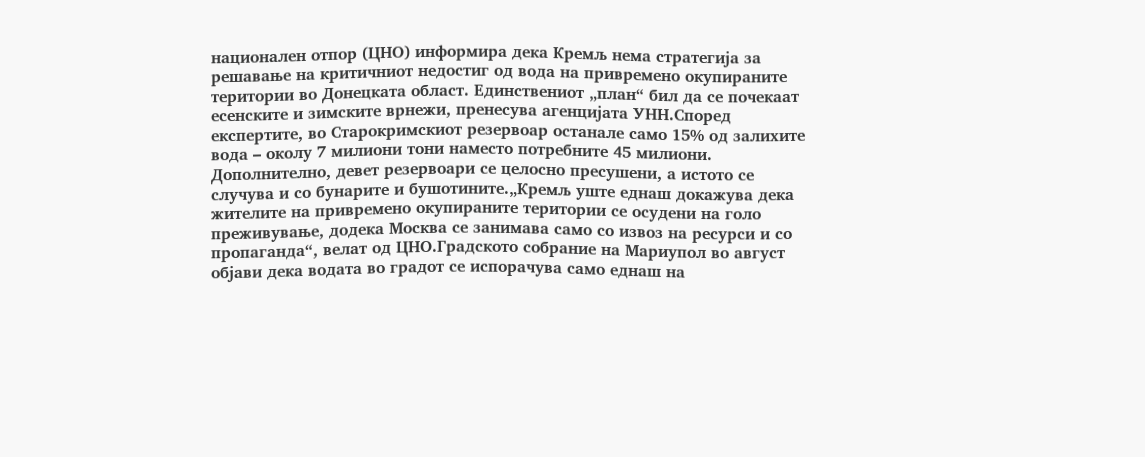национален отпор (ЦНО) информира дека Кремљ нема стратегија за решавање на критичниот недостиг од вода на привремено окупираните територии во Донецката област. Единствениот „план“ бил да се почекаат есенските и зимските врнежи, пренесува агенцијата УНН.Според експертите, во Старокримскиот резервоар останале само 15% од залихите вода – околу 7 милиони тони наместо потребните 45 милиони. Дополнително, девет резервоари се целосно пресушени, а истото се случува и со бунарите и бушотините.„Кремљ уште еднаш докажува дека жителите на привремено окупираните територии се осудени на голо преживување, додека Москва се занимава само со извоз на ресурси и со пропаганда“, велат од ЦНО.Градското собрание на Мариупол во август објави дека водата во градот се испорачува само еднаш на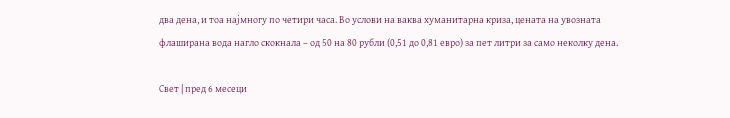два дена, и тоа најмногу по четири часа. Во услови на ваква хуманитарна криза, цената на увозната флаширана вода нагло скокнала – од 50 на 80 рубли (0,51 до 0,81 евро) за пет литри за само неколку дена.

Свет | пред 6 месеци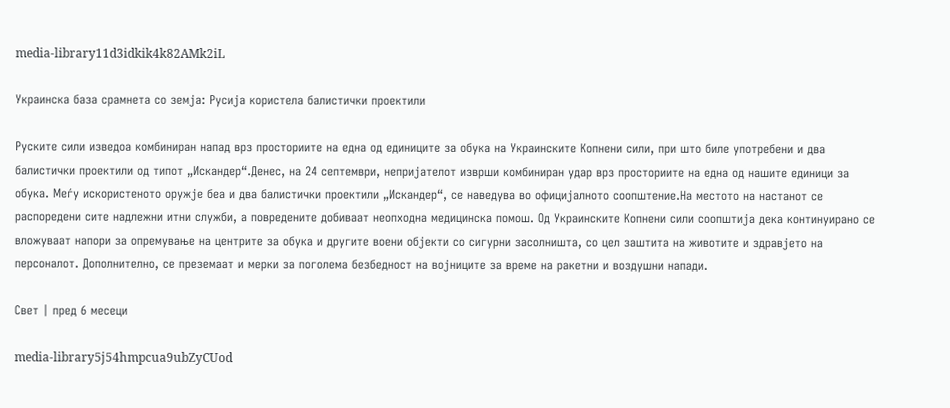media-library11d3idkik4k82AMk2iL

Украинска база срамнета со земја: Русија користела балистички проектили

Руските сили изведоа комбиниран напад врз просториите на една од единиците за обука на Украинските Копнени сили, при што биле употребени и два балистички проектили од типот „Искандер“.Денес, на 24 септември, непријателот изврши комбиниран удар врз просториите на една од нашите единици за обука. Меѓу искористеното оружје беа и два балистички проектили „Искандер“, се наведува во официјалното соопштение.На местото на настанот се распоредени сите надлежни итни служби, а повредените добиваат неопходна медицинска помош. Од Украинските Копнени сили соопштија дека континуирано се вложуваат напори за опремување на центрите за обука и другите воени објекти со сигурни засолништа, со цел заштита на животите и здравјето на персоналот. Дополнително, се преземаат и мерки за поголема безбедност на војниците за време на ракетни и воздушни напади.

Свет | пред 6 месеци

media-library5j54hmpcua9ubZyCUod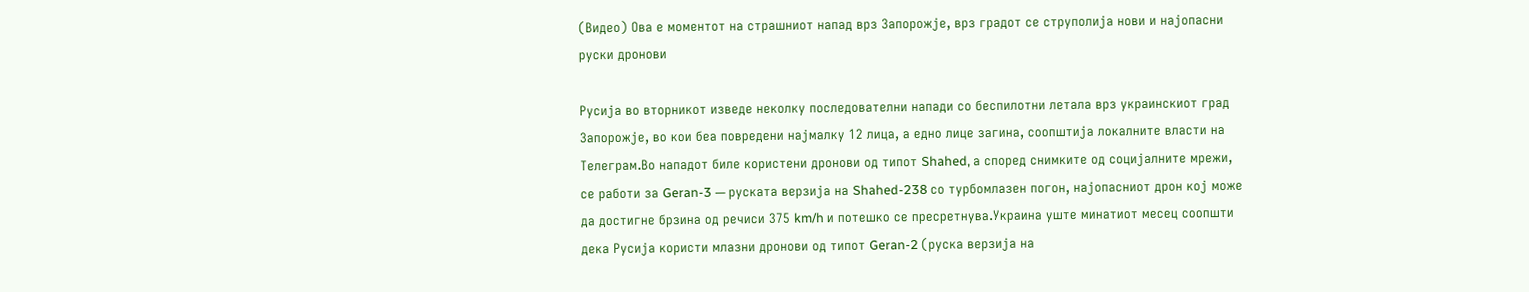(Видео) Ова е моментот на страшниот напад врз Запорожје, врз градот се струполија нови и најопасни руски дронови

Русија во вторникот изведе неколку последователни напади со беспилотни летала врз украинскиот град Запорожје, во кои беа повредени најмалку 12 лица, а едно лице загина, соопштија локалните власти на Телеграм.Во нападот биле користени дронови од типот Shahed, а според снимките од социјалните мрежи, се работи за Geran-3 — руската верзија на Shahed-238 со турбомлазен погон, најопасниот дрон кој може да достигне брзина од речиси 375 km/h и потешко се пресретнува.Украина уште минатиот месец соопшти дека Русија користи млазни дронови од типот Geran-2 (руска верзија на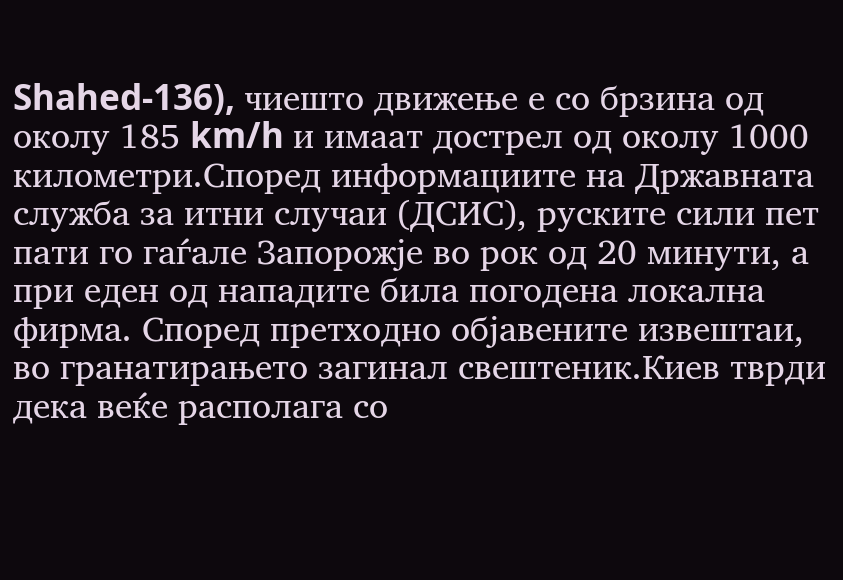Shahed-136), чиешто движење е со брзина од околу 185 km/h и имаат дострел од околу 1000 километри.Според информациите на Државната служба за итни случаи (ДСИС), руските сили пет пати го гаѓале Запорожје во рок од 20 минути, а при еден од нападите била погодена локална фирма. Според претходно објавените извештаи, во гранатирањето загинал свештеник.Киев тврди дека веќе располага со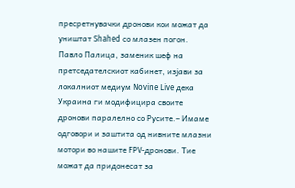пресретнувачки дронови кои можат да уништат Shahed со млазен погон. Павло Палица, заменик шеф на претседателскиот кабинет, изјави за локалниот медиум Novine Live дека Украина ги модифицира своите дронови паралелно со Русите.– Имаме одговори и заштита од нивните млазни мотори во нашите FPV-дронови. Тие можат да придонесат за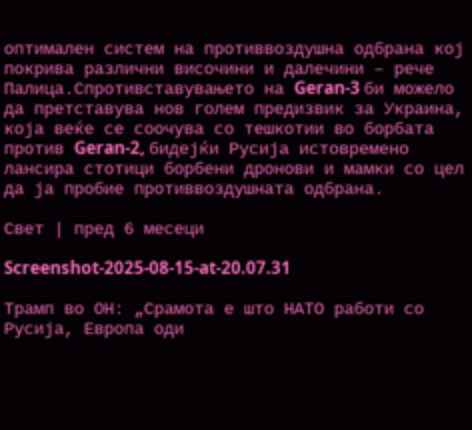оптимален систем на противвоздушна одбрана кој покрива различни височини и далечини – рече Палица.Спротивставувањето на Geran-3 би можело да претставува нов голем предизвик за Украина, која веќе се соочува со тешкотии во борбата против Geran-2, бидејќи Русија истовремено лансира стотици борбени дронови и мамки со цел да ја пробие противвоздушната одбрана.

Свет | пред 6 месеци

Screenshot-2025-08-15-at-20.07.31

Трамп во ОН: „Срамота е што НАТО работи со Русија, Европа оди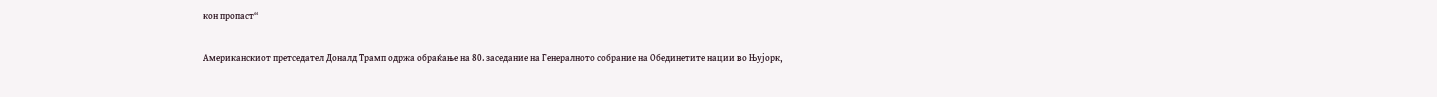кон пропаст“

Американскиот претседател Доналд Трамп одржа обраќање на 80. заседание на Генералното собрание на Обединетите нации во Њујорк,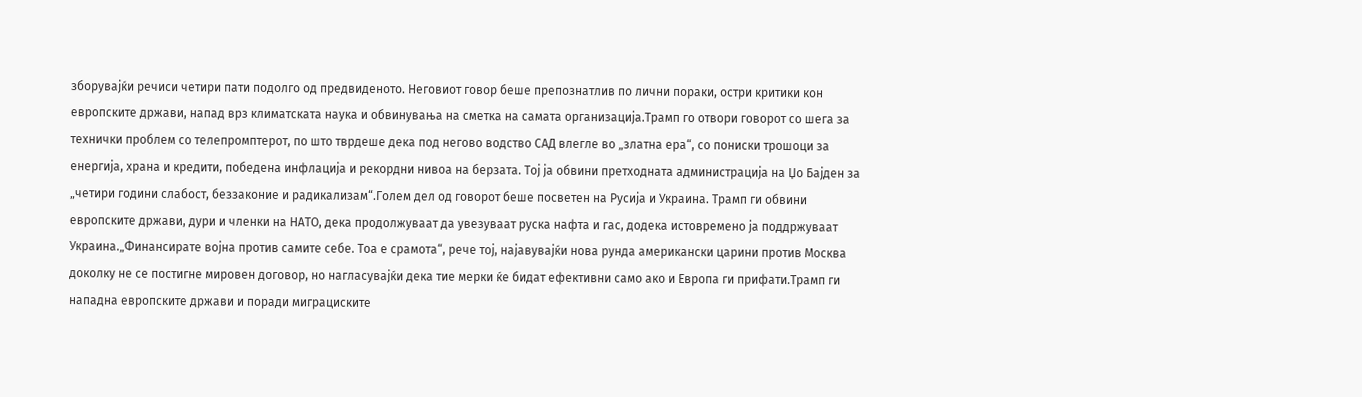зборувајќи речиси четири пати подолго од предвиденото. Неговиот говор беше препознатлив по лични пораки, остри критики кон европските држави, напад врз климатската наука и обвинувања на сметка на самата организација.Трамп го отвори говорот со шега за технички проблем со телепромптерот, по што тврдеше дека под негово водство САД влегле во „златна ера“, со пониски трошоци за енергија, храна и кредити, победена инфлација и рекордни нивоа на берзата. Тој ја обвини претходната администрација на Џо Бајден за „четири години слабост, беззаконие и радикализам“.Голем дел од говорот беше посветен на Русија и Украина. Трамп ги обвини европските држави, дури и членки на НАТО, дека продолжуваат да увезуваат руска нафта и гас, додека истовремено ја поддржуваат Украина.„Финансирате војна против самите себе. Тоа е срамота“, рече тој, најавувајќи нова рунда американски царини против Москва доколку не се постигне мировен договор, но нагласувајќи дека тие мерки ќе бидат ефективни само ако и Европа ги прифати.Трамп ги нападна европските држави и поради миграциските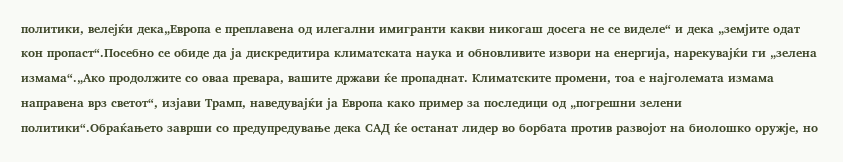политики, велејќи дека„Европа е преплавена од илегални имигранти какви никогаш досега не се виделе“ и дека „земјите одат кон пропаст“.Посебно се обиде да ја дискредитира климатската наука и обновливите извори на енергија, нарекувајќи ги „зелена измама“.„Ако продолжите со оваа превара, вашите држави ќе пропаднат. Климатските промени, тоа е најголемата измама направена врз светот“, изјави Трамп, наведувајќи ја Европа како пример за последици од „погрешни зелени политики“.Обраќањето заврши со предупредување дека САД ќе останат лидер во борбата против развојот на биолошко оружје, но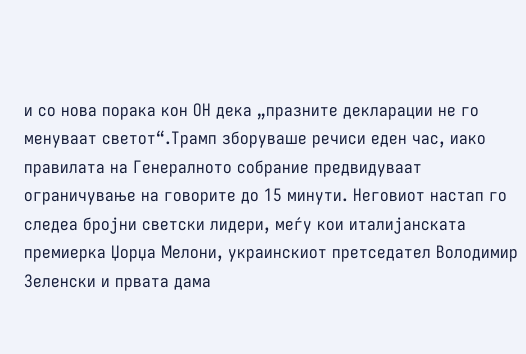и со нова порака кон ОН дека „празните декларации не го менуваат светот“.Трамп зборуваше речиси еден час, иако правилата на Генералното собрание предвидуваат ограничување на говорите до 15 минути. Неговиот настап го следеа бројни светски лидери, меѓу кои италијанската премиерка Џорџа Мелони, украинскиот претседател Володимир Зеленски и првата дама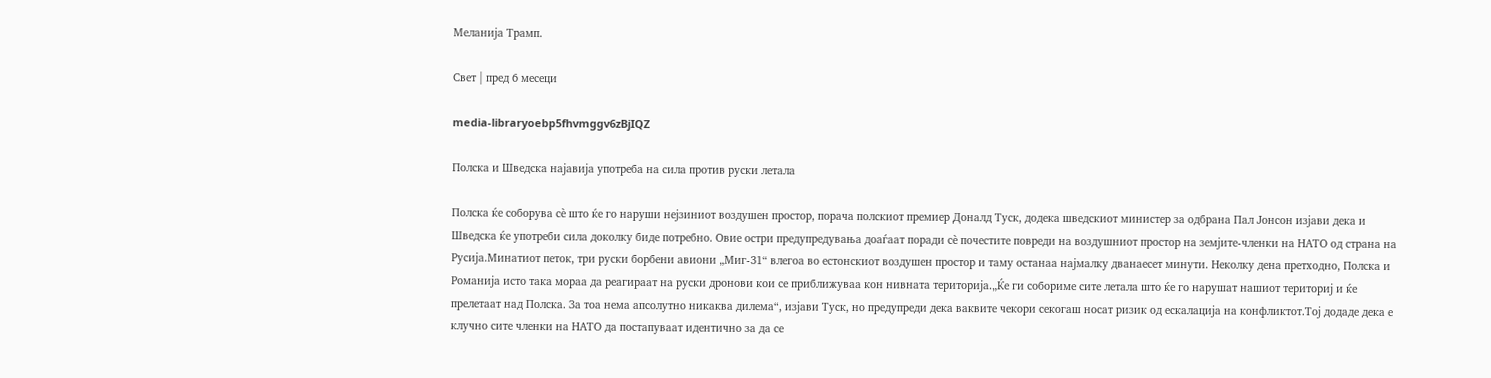Меланија Трамп.

Свет | пред 6 месеци

media-libraryoebp5fhvmggv6zBjIQZ

Полска и Шведска најавија употреба на сила против руски летала

Полска ќе соборува сè што ќе го наруши нејзиниот воздушен простор, порача полскиот премиер Доналд Туск, додека шведскиот министер за одбрана Пал Јонсон изјави дека и Шведска ќе употреби сила доколку биде потребно. Овие остри предупредувања доаѓаат поради сè почестите повреди на воздушниот простор на земјите-членки на НАТО од страна на Русија.Минатиот петок, три руски борбени авиони „Миг-31“ влегоа во естонскиот воздушен простор и таму останаа најмалку дванаесет минути. Неколку дена претходно, Полска и Романија исто така мораа да реагираат на руски дронови кои се приближуваа кон нивната територија.„Ќе ги собориме сите летала што ќе го нарушат нашиот териториј и ќе прелетаат над Полска. За тоа нема апсолутно никаква дилема“, изјави Туск, но предупреди дека ваквите чекори секогаш носат ризик од ескалација на конфликтот.Тој додаде дека е клучно сите членки на НАТО да постапуваат идентично за да се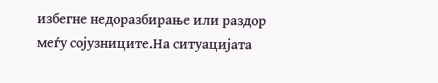избегне недоразбирање или раздор меѓу сојузниците.На ситуацијата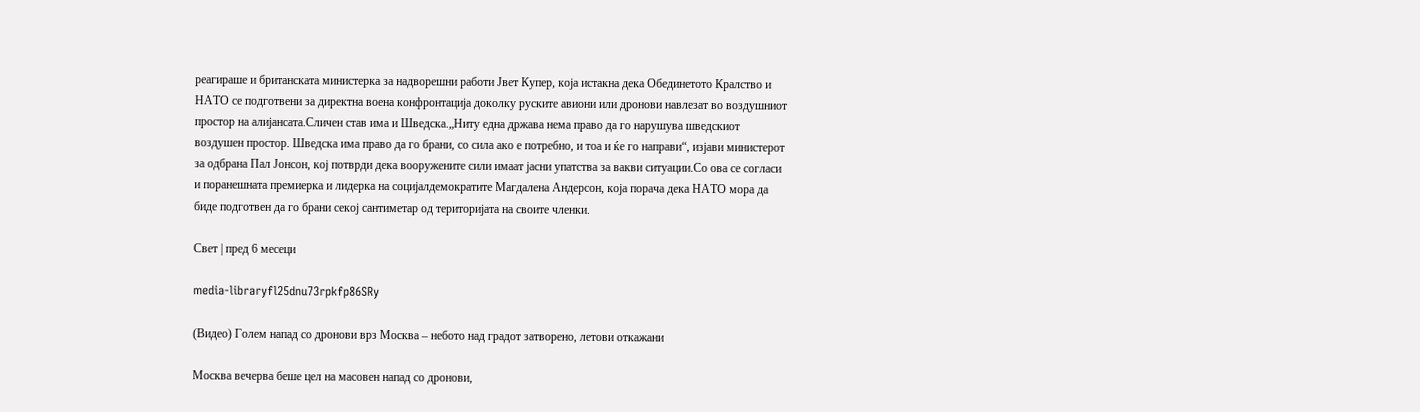реагираше и британската министерка за надворешни работи Јвет Купер, која истакна дека Обединетото Кралство и НАТО се подготвени за директна воена конфронтација доколку руските авиони или дронови навлезат во воздушниот простор на алијансата.Сличен став има и Шведска.„Ниту една држава нема право да го нарушува шведскиот воздушен простор. Шведска има право да го брани, со сила ако е потребно, и тоа и ќе го направи“, изјави министерот за одбрана Пал Јонсон, кој потврди дека вооружените сили имаат јасни упатства за вакви ситуации.Со ова се согласи и поранешната премиерка и лидерка на социјалдемократите Магдалена Андерсон, која порача дека НАТО мора да биде подготвен да го брани секој сантиметар од територијата на своите членки.

Свет | пред 6 месеци

media-libraryfl25dnu73rpkfp86SRy

(Видео) Голем напад со дронови врз Москва – небото над градот затворено, летови откажани

Москва вечерва беше цел на масовен напад со дронови,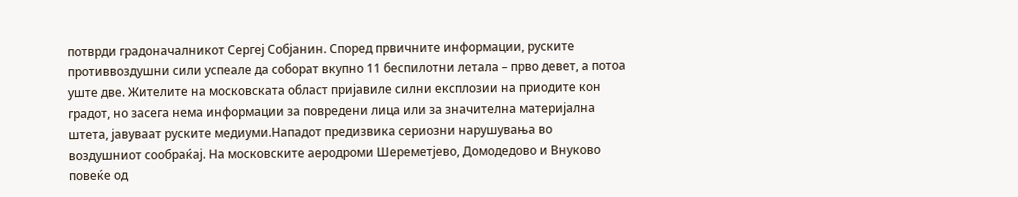потврди градоначалникот Сергеј Собјанин. Според првичните информации, руските противвоздушни сили успеале да соборат вкупно 11 беспилотни летала – прво девет, а потоа уште две. Жителите на московската област пријавиле силни експлозии на приодите кон градот, но засега нема информации за повредени лица или за значителна материјална штета, јавуваат руските медиуми.Нападот предизвика сериозни нарушувања во воздушниот сообраќај. На московските аеродроми Шереметјево, Домодедово и Внуково повеќе од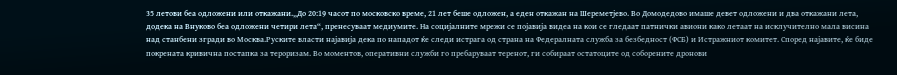35 летови беа одложени или откажани.„До 20:19 часот по московско време, 21 лет беше одложен, а еден откажан на Шереметјево. Во Домодедово имаше девет одложени и два откажани лета, додека на Внуково беа одложени четири лета“, пренесуваат медиумите. На социјалните мрежи се појавија видеа на кои се гледаат патнички авиони како летаат на исклучително мала висина над станбени згради во Москва.Руските власти најавија дека по нападот ќе следи истрага од страна на Федералната служба за безбедност (ФСБ) и Истражниот комитет. Според најавите, ќе биде покрената кривична постапка за тероризам. Во моментов, оперативни служби го пребаруваат теренот, ги собираат остатоците од соборените дронови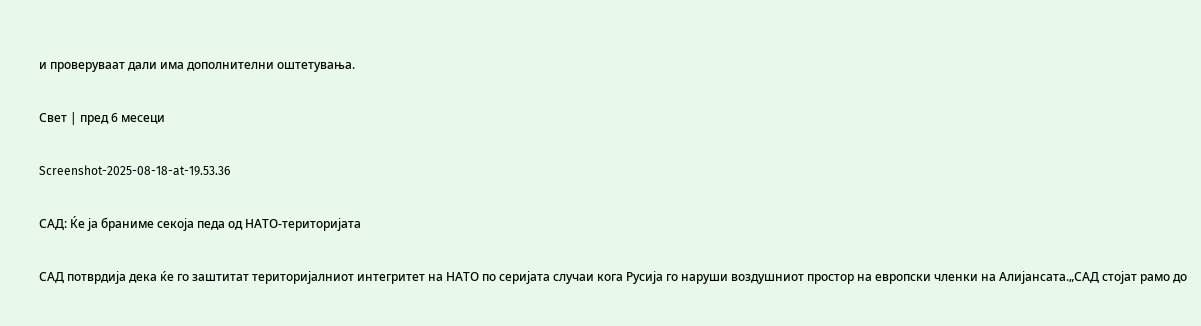и проверуваат дали има дополнителни оштетувања.

Свет | пред 6 месеци

Screenshot-2025-08-18-at-19.53.36

САД: Ќе ја браниме секоја педа од НАТО-територијата

САД потврдија дека ќе го заштитат територијалниот интегритет на НАТО по серијата случаи кога Русија го наруши воздушниот простор на европски членки на Алијансата.„САД стојат рамо до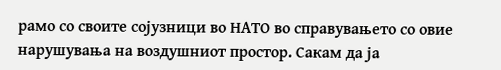рамо со своите сојузници во НАТО во справувањето со овие нарушувања на воздушниот простор. Сакам да ја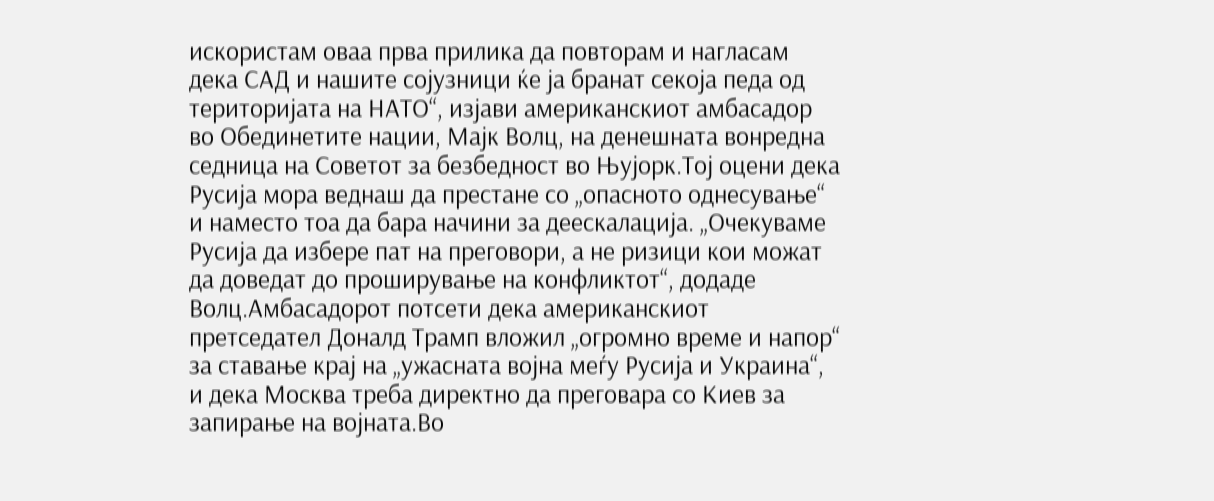искористам оваа прва прилика да повторам и нагласам дека САД и нашите сојузници ќе ја бранат секоја педа од територијата на НАТО“, изјави американскиот амбасадор во Обединетите нации, Мајк Волц, на денешната вонредна седница на Советот за безбедност во Њујорк.Тој оцени дека Русија мора веднаш да престане со „опасното однесување“ и наместо тоа да бара начини за деескалација. „Очекуваме Русија да избере пат на преговори, а не ризици кои можат да доведат до проширување на конфликтот“, додаде Волц.Амбасадорот потсети дека американскиот претседател Доналд Трамп вложил „огромно време и напор“ за ставање крај на „ужасната војна меѓу Русија и Украина“, и дека Москва треба директно да преговара со Киев за запирање на војната.Во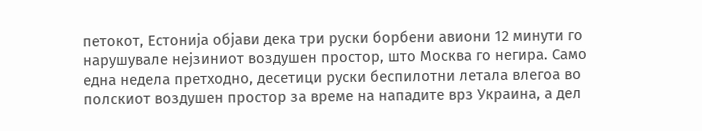петокот, Естонија објави дека три руски борбени авиони 12 минути го нарушувале нејзиниот воздушен простор, што Москва го негира. Само една недела претходно, десетици руски беспилотни летала влегоа во полскиот воздушен простор за време на нападите врз Украина, а дел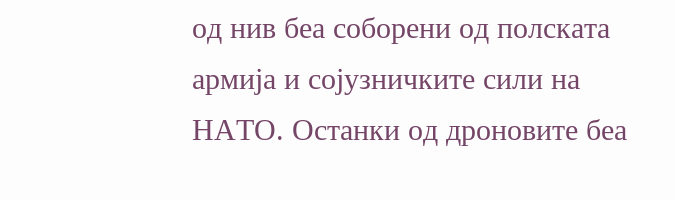од нив беа соборени од полската армија и сојузничките сили на НАТО. Останки од дроновите беа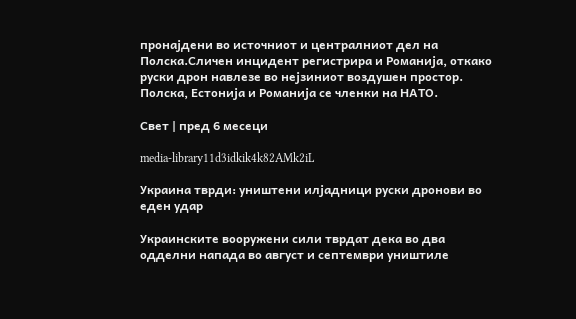пронајдени во источниот и централниот дел на Полска.Сличен инцидент регистрира и Романија, откако руски дрон навлезе во нејзиниот воздушен простор. Полска, Естонија и Романија се членки на НАТО.

Свет | пред 6 месеци

media-library11d3idkik4k82AMk2iL

Украина тврди: уништени илјадници руски дронови во еден удар

Украинските вооружени сили тврдат дека во два одделни напада во август и септември уништиле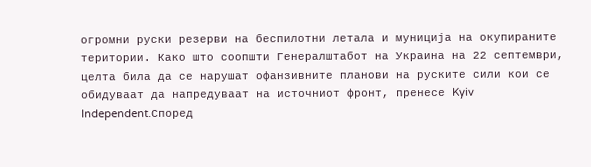огромни руски резерви на беспилотни летала и муниција на окупираните територии. Како што соопшти Генералштабот на Украина на 22 септември, целта била да се нарушат офанзивните планови на руските сили кои се обидуваат да напредуваат на источниот фронт, пренесе Kyiv Independent.Според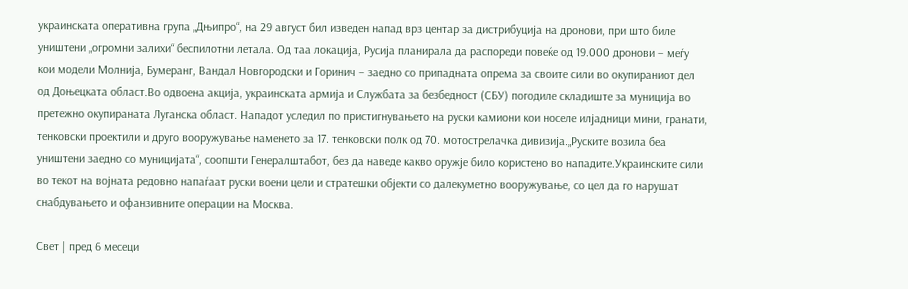украинската оперативна група „Дњипро“, на 29 август бил изведен напад врз центар за дистрибуција на дронови, при што биле уништени „огромни залихи“ беспилотни летала. Од таа локација, Русија планирала да распореди повеќе од 19.000 дронови – меѓу кои модели Молнија, Бумеранг, Вандал Новгородски и Горинич – заедно со припадната опрема за своите сили во окупираниот дел од Доњецката област.Во одвоена акција, украинската армија и Службата за безбедност (СБУ) погодиле складиште за муниција во претежно окупираната Луганска област. Нападот уследил по пристигнувањето на руски камиони кои носеле илјадници мини, гранати, тенковски проектили и друго вооружување наменето за 17. тенковски полк од 70. мотострелачка дивизија.„Руските возила беа уништени заедно со муницијата“, соопшти Генералштабот, без да наведе какво оружје било користено во нападите.Украинските сили во текот на војната редовно напаѓаат руски воени цели и стратешки објекти со далекуметно вооружување, со цел да го нарушат снабдувањето и офанзивните операции на Москва.

Свет | пред 6 месеци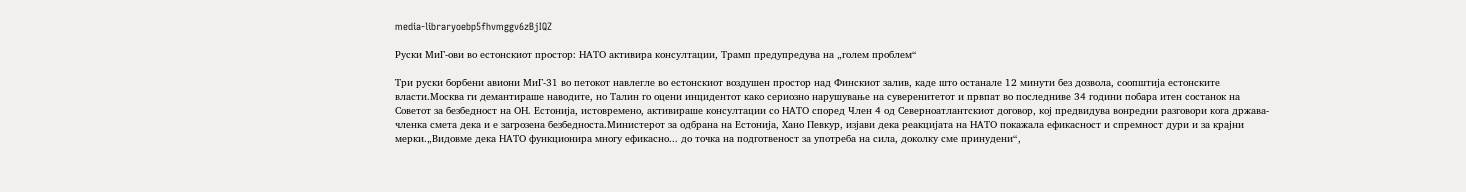media-libraryoebp5fhvmggv6zBjIQZ

Руски МиГ-ови во естонскиот простор: НАТО активира консултации, Трамп предупредува на „голем проблем“

Три руски борбени авиони МиГ-31 во петокот навлегле во естонскиот воздушен простор над Финскиот залив, каде што останале 12 минути без дозвола, соопштија естонските власти.Москва ги демантираше наводите, но Талин го оцени инцидентот како сериозно нарушување на суверенитетот и првпат во последниве 34 години побара итен состанок на Советот за безбедност на ОН. Естонија, истовремено, активираше консултации со НАТО според Член 4 од Северноатлантскиот договор, кој предвидува вонредни разговори кога држава-членка смета дека и е загрозена безбедноста.Министерот за одбрана на Естонија, Хано Певкур, изјави дека реакцијата на НАТО покажала ефикасност и спремност дури и за крајни мерки.„Видовме дека НАТО функционира многу ефикасно... до точка на подготвеност за употреба на сила, доколку сме принудени“,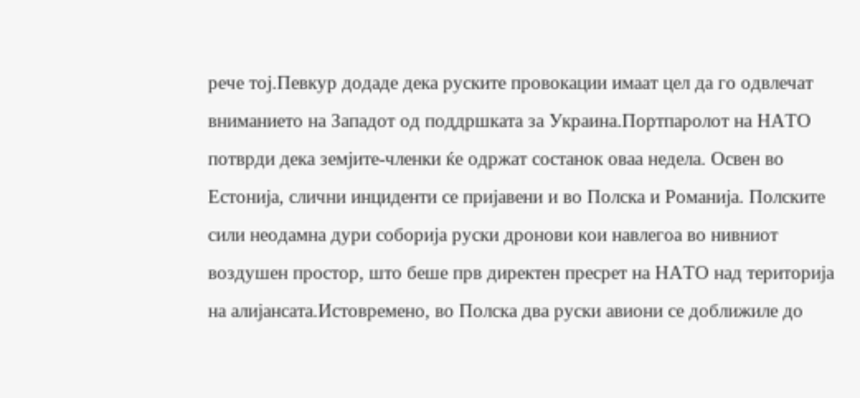рече тој.Певкур додаде дека руските провокации имаат цел да го одвлечат вниманието на Западот од поддршката за Украина.Портпаролот на НАТО потврди дека земјите-членки ќе одржат состанок оваа недела. Освен во Естонија, слични инциденти се пријавени и во Полска и Романија. Полските сили неодамна дури соборија руски дронови кои навлегоа во нивниот воздушен простор, што беше прв директен пресрет на НАТО над територија на алијансата.Истовремено, во Полска два руски авиони се доближиле до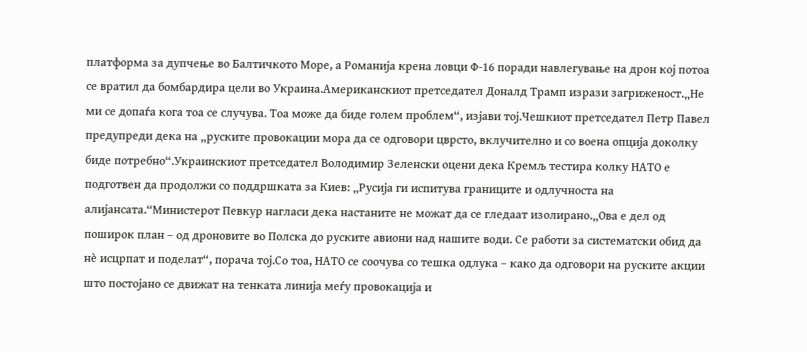платформа за дупчење во Балтичкото Море, а Романија крена ловци Ф-16 поради навлегување на дрон кој потоа се вратил да бомбардира цели во Украина.Американскиот претседател Доналд Трамп изрази загриженост.„Не ми се допаѓа кога тоа се случува. Тоа може да биде голем проблем“, изјави тој.Чешкиот претседател Петр Павел предупреди дека на „руските провокации мора да се одговори цврсто, вклучително и со воена опција доколку биде потребно“.Украинскиот претседател Володимир Зеленски оцени дека Кремљ тестира колку НАТО е подготвен да продолжи со поддршката за Киев: „Русија ги испитува границите и одлучноста на алијансата.“Министерот Певкур нагласи дека настаните не можат да се гледаат изолирано.„Ова е дел од поширок план – од дроновите во Полска до руските авиони над нашите води. Се работи за систематски обид да нè исцрпат и поделат“, порача тој.Со тоа, НАТО се соочува со тешка одлука – како да одговори на руските акции што постојано се движат на тенката линија меѓу провокација и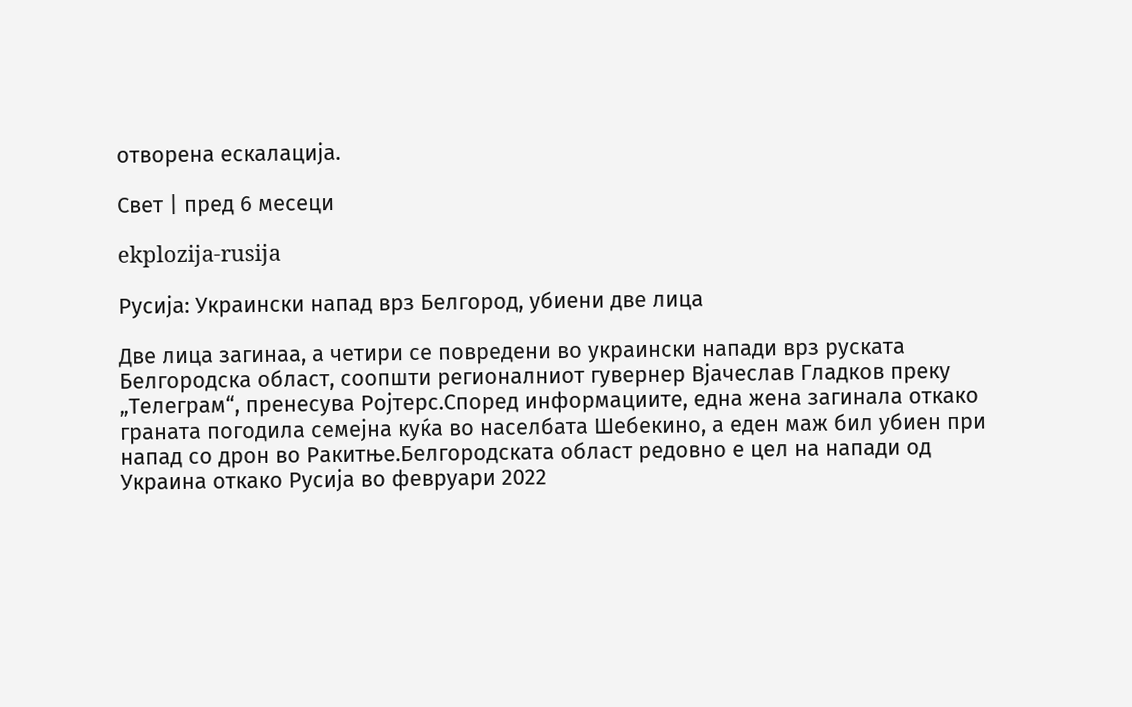отворена ескалација.

Свет | пред 6 месеци

ekplozija-rusija

Русија: Украински напад врз Белгород, убиени две лица

Две лица загинаа, а четири се повредени во украински напади врз руската Белгородска област, соопшти регионалниот гувернер Вјачеслав Гладков преку „Телеграм“, пренесува Ројтерс.Според информациите, една жена загинала откако граната погодила семејна куќа во населбата Шебекино, а еден маж бил убиен при напад со дрон во Ракитњe.Белгородската област редовно е цел на напади од Украина откако Русија во февруари 2022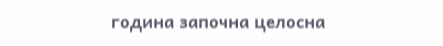година започна целосна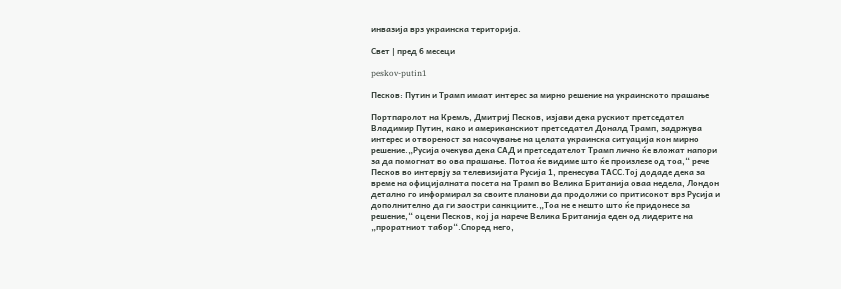инвазија врз украинска територија.

Свет | пред 6 месеци

peskov-putin1

Песков: Путин и Трамп имаат интерес за мирно решение на украинското прашање

Портпаролот на Кремљ, Дмитриј Песков, изјави дека рускиот претседател Владимир Путин, како и американскиот претседател Доналд Трамп, задржува интерес и отвореност за насочување на целата украинска ситуација кон мирно решение.„Русија очекува дека САД и претседателот Трамп лично ќе вложат напори за да помогнат во ова прашање. Потоа ќе видиме што ќе произлезе од тоа,“ рече Песков во интервју за телевизијата Русија 1, пренесува ТАСС.Тој додаде дека за време на официјалната посета на Трамп во Велика Британија оваа недела, Лондон детално го информирал за своите планови да продолжи со притисокот врз Русија и дополнително да ги заостри санкциите.„Тоа не е нешто што ќе придонесе за решение,“ оцени Песков, кој ја нарече Велика Британија еден од лидерите на „проратниот табор“.Според него,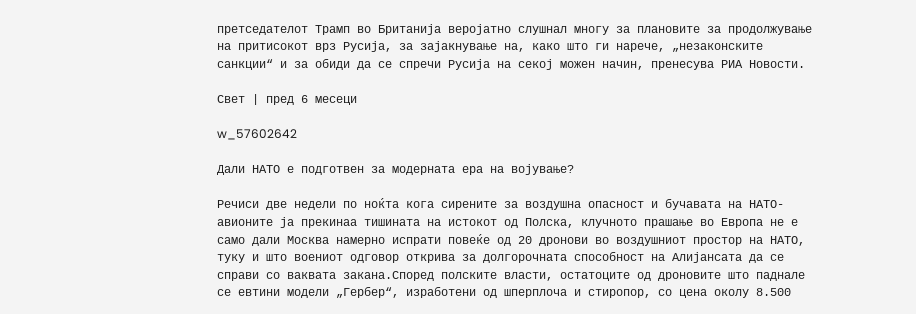претседателот Трамп во Британија веројатно слушнал многу за плановите за продолжување на притисокот врз Русија, за зајакнување на, како што ги нарече, „незаконските санкции“ и за обиди да се спречи Русија на секој можен начин, пренесува РИА Новости.

Свет | пред 6 месеци

w_57602642

Дали НАТО е подготвен за модерната ера на војување?

Речиси две недели по ноќта кога сирените за воздушна опасност и бучавата на НАТО-авионите ја прекинаа тишината на истокот од Полска, клучното прашање во Европа не е само дали Москва намерно испрати повеќе од 20 дронови во воздушниот простор на НАТО, туку и што воениот одговор открива за долгорочната способност на Алијансата да се справи со ваквата закана.Според полските власти, остатоците од дроновите што паднале се евтини модели „Гербер“, изработени од шперплоча и стиропор, со цена околу 8.500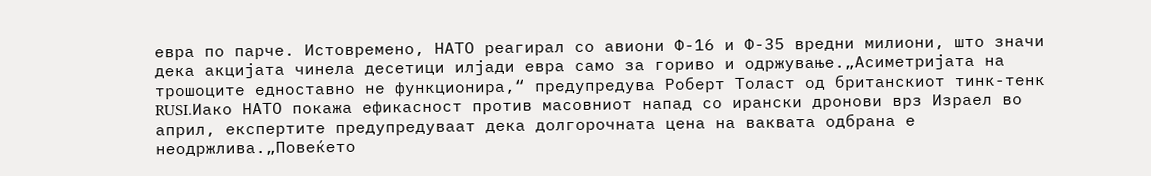евра по парче. Истовремено, НАТО реагирал со авиони Ф-16 и Ф-35 вредни милиони, што значи дека акцијата чинела десетици илјади евра само за гориво и одржување.„Асиметријата на трошоците едноставно не функционира,“ предупредува Роберт Толаст од британскиот тинк-тенк RUSI.Иако НАТО покажа ефикасност против масовниот напад со ирански дронови врз Израел во април, експертите предупредуваат дека долгорочната цена на ваквата одбрана е неодржлива.„Повеќето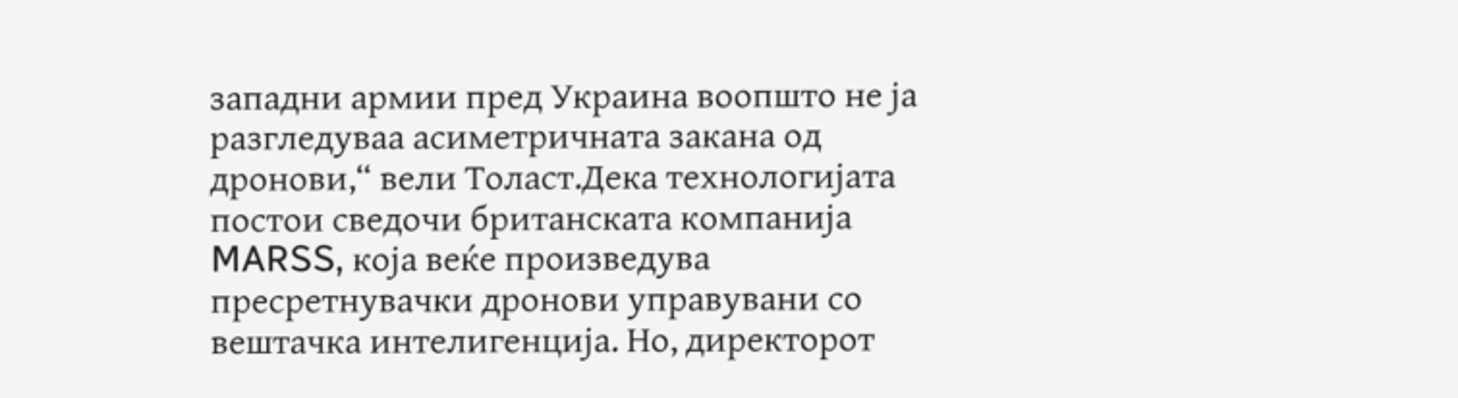западни армии пред Украина воопшто не ја разгледуваа асиметричната закана од дронови,“ вели Толаст.Дека технологијата постои сведочи британската компанија MARSS, која веќе произведува пресретнувачки дронови управувани со вештачка интелигенција. Но, директорот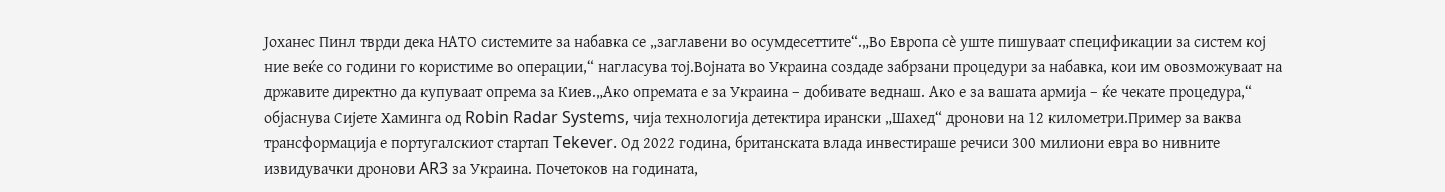Јоханес Пинл тврди дека НАТО системите за набавка се „заглавени во осумдесеттите“.„Во Европа сè уште пишуваат спецификации за систем кој ние веќе со години го користиме во операции,“ нагласува тој.Војната во Украина создаде забрзани процедури за набавка, кои им овозможуваат на државите директно да купуваат опрема за Киев.„Ако опремата е за Украина – добивате веднаш. Ако е за вашата армија – ќе чекате процедура,“ објаснува Сијете Хаминга од Robin Radar Systems, чија технологија детектира ирански „Шахед“ дронови на 12 километри.Пример за ваква трансформација е португалскиот стартап Tekever. Од 2022 година, британската влада инвестираше речиси 300 милиони евра во нивните извидувачки дронови AR3 за Украина. Почетоков на годината,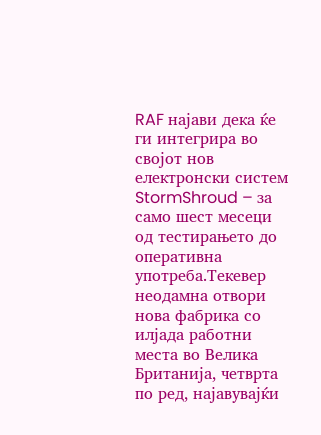RAF најави дека ќе ги интегрира во својот нов електронски систем StormShroud – за само шест месеци од тестирањето до оперативна употреба.Текевер неодамна отвори нова фабрика со илјада работни места во Велика Британија, четврта по ред, најавувајќи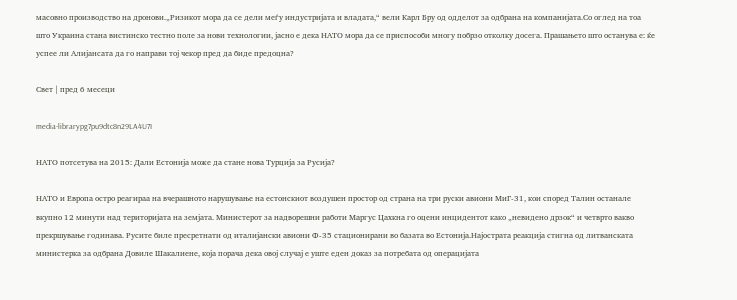масовно производство на дронови.„Ризикот мора да се дели меѓу индустријата и владата,“ вели Карл Бру од одделот за одбрана на компанијата.Со оглед на тоа што Украина стана вистинско тестно поле за нови технологии, јасно е дека НАТО мора да се приспособи многу побрзо отколку досега. Прашањето што останува е: ќе успее ли Алијансата да го направи тој чекор пред да биде предоцна?

Свет | пред 6 месеци

media-librarypg7pu9dtc8n29LA4U7I

НАТО потсетува на 2015: Дали Естонија може да стане нова Турција за Русија?

НАТО и Европа остро реагираа на вчерашното нарушување на естонскиот воздушен простор од страна на три руски авиони МиГ-31, кои според Талин останале вкупно 12 минути над територијата на земјата. Министерот за надворешни работи Маргус Цахкна го оцени инцидентот како „невидено дрзок“ и четврто вакво прекршување годинава. Русите биле пресретнати од италијански авиони Ф-35 стационирани во базата во Естонија.Најострата реакција стигна од литванската министерка за одбрана Довиле Шакалиене, која порача дека овој случај е уште еден доказ за потребата од операцијата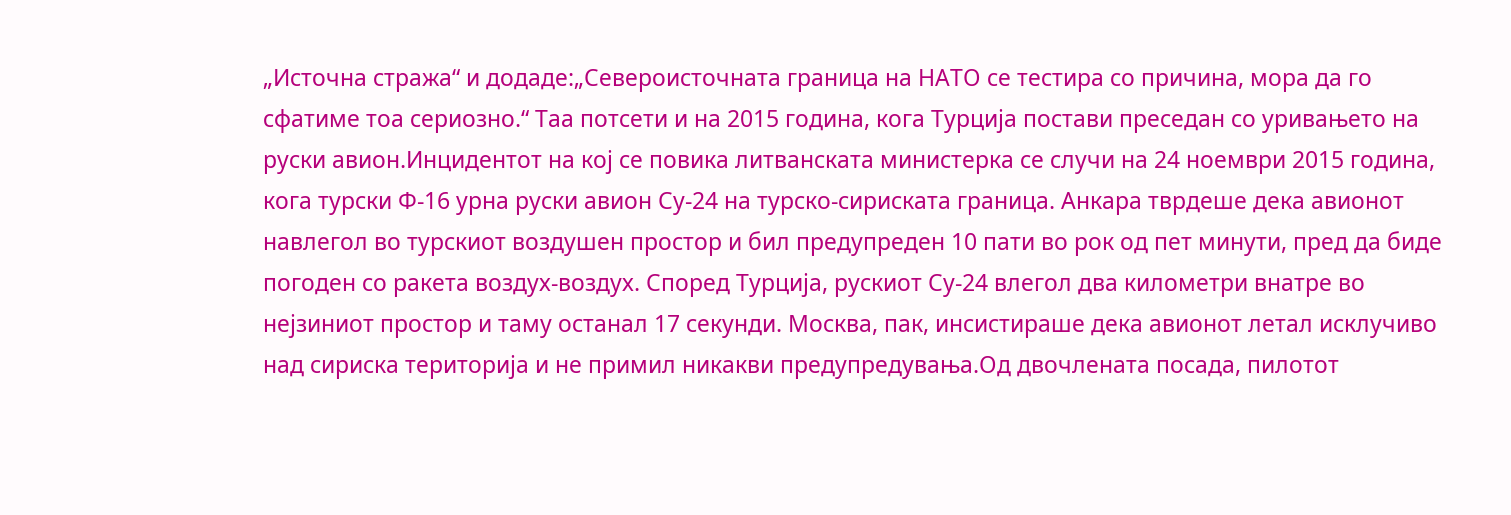„Источна стража“ и додаде:„Североисточната граница на НАТО се тестира со причина, мора да го сфатиме тоа сериозно.“ Таа потсети и на 2015 година, кога Турција постави преседан со уривањето на руски авион.Инцидентот на кој се повика литванската министерка се случи на 24 ноември 2015 година, кога турски Ф-16 урна руски авион Су-24 на турско-сириската граница. Анкара тврдеше дека авионот навлегол во турскиот воздушен простор и бил предупреден 10 пати во рок од пет минути, пред да биде погоден со ракета воздух-воздух. Според Турција, рускиот Су-24 влегол два километри внатре во нејзиниот простор и таму останал 17 секунди. Москва, пак, инсистираше дека авионот летал исклучиво над сириска територија и не примил никакви предупредувања.Од двочлената посада, пилотот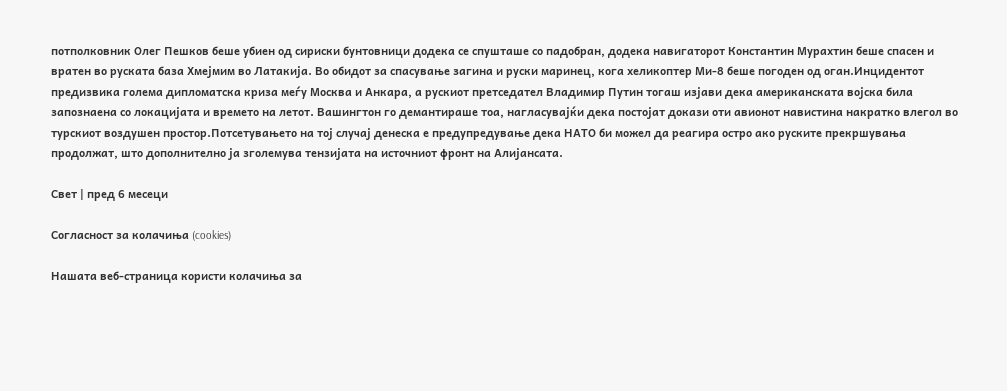потполковник Олег Пешков беше убиен од сириски бунтовници додека се спушташе со падобран, додека навигаторот Константин Мурахтин беше спасен и вратен во руската база Хмејмим во Латакија. Во обидот за спасување загина и руски маринец, кога хеликоптер Ми-8 беше погоден од оган.Инцидентот предизвика голема дипломатска криза меѓу Москва и Анкара, а рускиот претседател Владимир Путин тогаш изјави дека американската војска била запознаена со локацијата и времето на летот. Вашингтон го демантираше тоа, нагласувајќи дека постојат докази оти авионот навистина накратко влегол во турскиот воздушен простор.Потсетувањето на тој случај денеска е предупредување дека НАТО би можел да реагира остро ако руските прекршувања продолжат, што дополнително ја зголемува тензијата на источниот фронт на Алијансата.

Свет | пред 6 месеци

Согласност за колачиња (cookies)

Нашата веб-страница користи колачиња за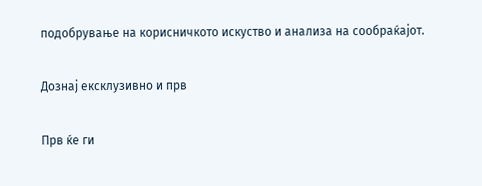подобрување на корисничкото искуство и анализа на сообраќајот.

Дознај ексклузивно и прв

Прв ќе ги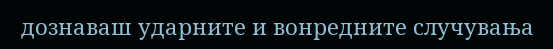дознаваш ударните и вонредните случувања